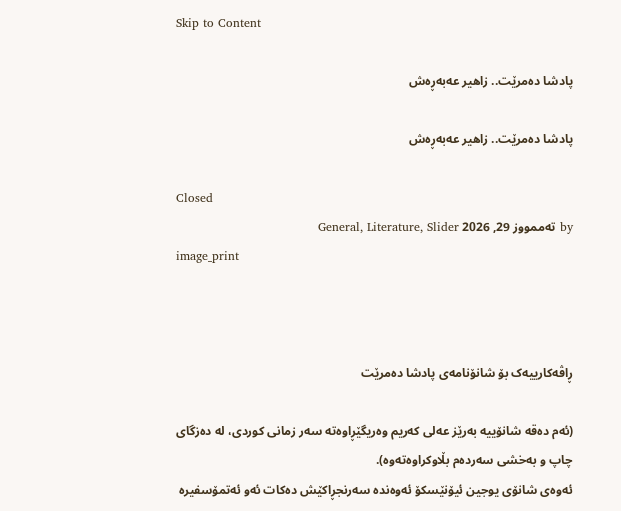Skip to Content

پادشا دەمرێت.. زاهیر عەبەڕەش

پادشا دەمرێت.. زاهیر عەبەڕەش

Closed
by تەممووز 29, 2026 General, Literature, Slider
image_print



ڕاڤەکارییەک بۆ شانۆنامەی پادشا دەمرێت

(ئەم دەقە شانۆییە بەرێز عەلی کەریم وەریگێڕاوەتە سەر زمانی کوردی، لە دەزگای چاپ و بەخشی سەردەم بڵاوکراوەتەوە).
ئەوەی شانۆی یوجین ئیۆنێسکۆ ئەوەندە سەرنجڕاکێش دەکات ئەو ئەتمۆسفیرە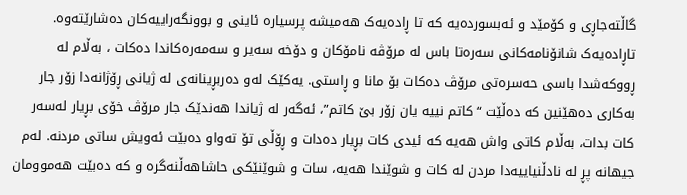گاڵتەجاڕی و کۆمێد و ئەبسوردەیە کە تا ڕادەیەک هەمیشە پرسیارە ئاینی و بوونگەراییەکان دەشارێتەوە. تاڕادەیەک شانۆنامەکانی سەرەتا باس لە مرۆڤە نامۆکان و دۆخە سەیر و سەمەرەکاندا دەکات ، بەڵام لە ڕووکەشدا باسی حەسرەتی مرۆڤ دەکات بۆ مانا و ڕاستی. یەکێک لەو دەربڕینانەی لە ژیانی ڕۆژانەدا زۆر جار بەکاری دەهێنین کە دەڵێت “کاتم نییە یان زۆر بێ کاتم”، ئەگەر لە ژیاندا هەندێک جار مرۆڤ خۆی بڕیار لەسەر کات بدات، بەڵام کاتی واش هەیە کە ئیدی کات بڕیار دەدات و ڕۆڵی تۆ تەواو دەبێت ئەویش ساتی مردنە. لەم جیهانە پڕ لە نادڵنیاییەدا مردن لە کات و شوێندا هەیە، سات و شوێنێکی حاشاهەڵنەگرە و کە دەبێت هەموومان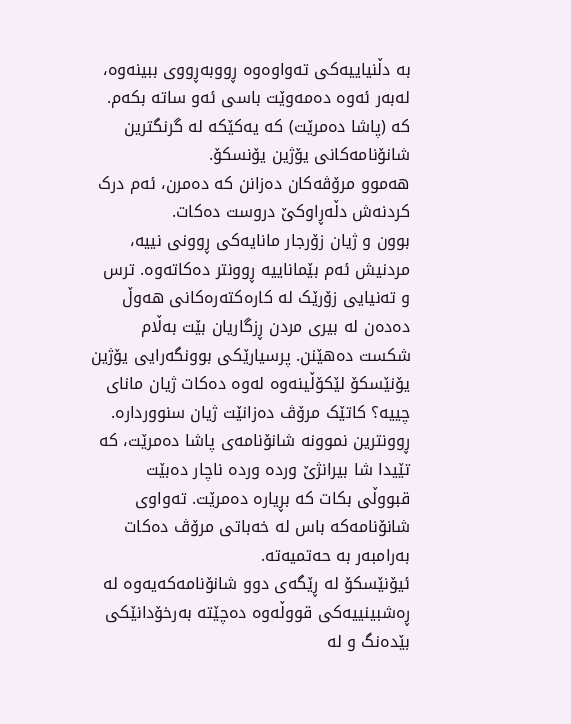بە دڵنیاییەکی تەواوەوە ڕووبەڕووی ببینەوە، لەبەر ئەوە دەمەوێت باسی ئەو ساتە بکەم. کە (پاشا دەمرێت) کە یەکێکە لە گرنگترین شانۆنامەکانی یۆژین یۆنسکۆ.
هەموو مرۆڤەکان دەزانن کە دەمرن، ئەم درک کردنەش دڵەڕاوکێ دروست دەکات.
بوون و ژیان زۆرجار مانایەکی ڕوونی نییە، مردنیش ئەم بێماناییە ڕوونتر دەکاتەوە. ترس و تەنیایی زۆرێک لە کارەکتەرەکانی هەوڵ دەدەن لە بیری مردن ڕزگاریان بێت بەڵام شکست دەهێنن. پرسیارێکی بوونگەرایی یۆژین یۆنێسکۆ لێکۆڵینەوە لەوە دەکات ژیان مانای چییە؟ کاتێک مرۆڤ دەزانێت ژیان سنووردارە.
ڕوونترین نموونە شانۆنامەی پاشا دەمرێت، کە تێیدا شا بیرانژێ وردە وردە ناچار دەبێت قبووڵی بکات کە بڕیارە دەمرێت. تەواوی شانۆنامەکە باس لە خەباتی مرۆڤ دەکات بەرامبەر بە حەتمیەتە.
ئیۆنێسکۆ لە ڕێگەی دوو شانۆنامەکەیەوە لە ڕەشبینییەکی قووڵەوە دەچێتە بەرخۆدانێکی بێدەنگ و لە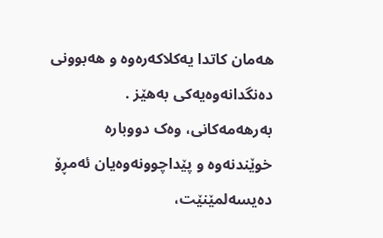هەمان کاتدا یەکلاکەرەوە و هەبوونی دەنگدانەوەیەکی بەهێز . بەرهەمەکانی، وەک دووبارە خوێندنەوە و پێداچوونەوەیان ئەمڕۆ دەیسەلمێنێت،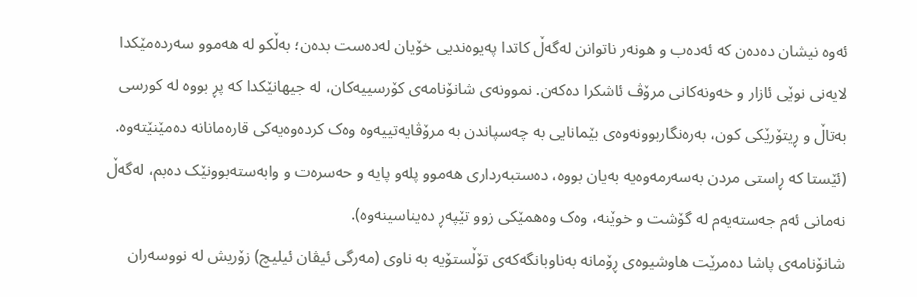ئەوە نیشان دەدەن کە ئەدەب و هونەر ناتوانن لەگەڵ کاتدا پەیوەندیی خۆیان لەدەست بدەن؛ بەڵکو لە هەموو سەردەمێکدا لایەنی نوێی ئازار و خەونەکانی مرۆڤ ئاشکرا دەکەن. نموونەی شانۆنامەی کۆرسییەکان، لە جیهانێکدا کە پڕ بووە لە کورسی بەتاڵ و ڕیتۆرێکی کون، بەرەنگاربوونەوەی بێمانایی بە چەسپاندن بە مرۆڤایەتییەوە وەک کردەوەیەکی قارەمانانە دەمێنێتەوە.
(ئێستا کە ڕاستی مردن بەسەرمەوەیە بەیان بووە، دەستبەرداری هەموو پلەو پایە و حەسرەت و وابەستەبوونێک دەبم، لەگەڵ نەمانی ئەم جەستەیەم لە گۆشت و خوێنە، وەک وەهمێکی زوو تێپەڕ دەیناسینەوە).
شانۆنامەی پاشا دەمرێت هاوشیوەی ڕۆمانە بەناوبانگەکەی تۆڵستۆیە بە ناوی (مەرگی ئیڤان ئیلیچ) زۆریش لە نووسەران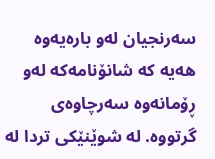سەرنجیان لەو بارەیەوە هەیە کە شانۆنامەکە لەو ڕۆمانەوە سەرچاوەی گرتووە. لە شوێنێکی تردا لە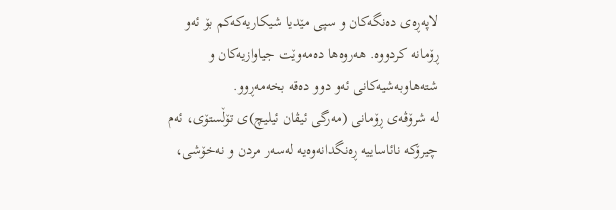لاپەڕەی دەنگەکان و سپی مێدیا شیکاریەکەکم بۆ ئەو ڕۆمانە کردووە. هەروەها دەمەوێت جیاوازیەکان و شتەهاوبەشیەکانی ئەو دوو دەقە بخەمەڕوو.
لە شرۆڤەی ڕۆمانی (مەرگی ئیڤان ئیلیچ)ی تۆڵستۆی، ئەم چیرۆکە نائاساییە ڕەنگدانەوەیە لەسەر مردن و نەخۆشی،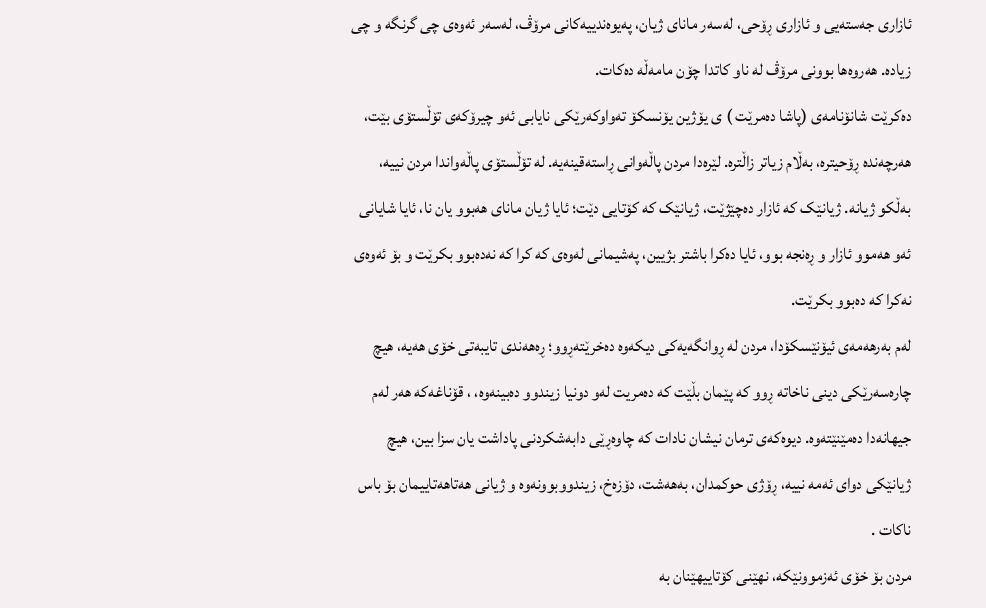ئازاری جەستەیی و ئازاری ڕۆحی، لەسەر مانای ژیان، پەیوەندییەکانی مرۆڤ، لەسەر ئەوەی چی گرنگە و چی زیادە. هەروەها بوونی مرۆڤ لە ناو کاتدا چۆن مامەڵە دەکات.
دەکرێت شانۆنامەی (پاشا دەمرێت ) ی یۆژین یۆنسکۆ تەواوکەرێکی نایابی ئەو چیرۆکەی تۆڵستۆی بێت، هەرچەندە ڕۆحیترە، بەڵام زیاتر زاڵترە. لێرەدا مردن پاڵەوانی ڕاستەقینەیە. لە تۆڵستۆی پاڵەواندا مردن نییە، بەڵکو ژیانە. ژیانێک کە ئازار دەچێژێت، ژیانێک کە کۆتایی دێت؛ ئایا ژیان مانای هەبوو یان نا، ئایا شایانی ئەو هەموو ئازار و ڕەنجە بوو، ئایا دەکرا باشتر بژیین، پەشیمانی لەوەی کە کرا کە نەدەبوو بکرێت و بۆ ئەوەی نەکرا کە دەبوو بکرێت.
لەم بەرهەمەی ئیۆنێسکۆدا، مردن لە ڕوانگەیەکی دیکەوە دەخرێتەڕوو؛ ڕەهەندی تایبەتی خۆی هەیە، هیچ چارەسەرێکی دینی ناخاتە ڕوو کە پێمان بڵێت کە دەمریت لەو دونیا زیندوو دەبینەوە، ، قۆناغەکە هەر لەم جیهانەدا دەمێنێتەوە. دیوەکەی ترمان نیشان نادات کە چاوەڕێی دابەشکردنی پاداشت یان سزا بین، هیچ ژیانێکی دوای ئەمە نییە، ڕۆژی حوکمدان، بەهەشت، دۆزەخ، زیندووبوونەوە و ژیانی هەتاهەتاییمان بۆ باس ناکات .
مردن بۆ خۆی ئەزموونێکە، نهێنی کۆتاییهێنان بە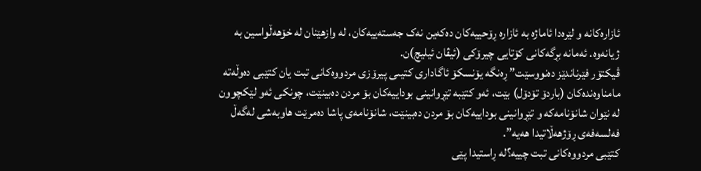ئازارەکانە و لێرەدا ئاماژە بە ئازارە ڕۆحییەکان دەکەین نەک جەستەییەکان، لە وازهێنان لە خۆهەڵواسین بە ژیانەوە. ئەمانە بڕگەکانی کۆتایی چیرۆکی (ئیڤان ئیلیچ)ن.
ڤیکتۆر فێرناندێز دەنووسێت” ڕەنگە یۆنسکۆ ئاگاداری کتیىی پیرۆزی مردووەکانی تبت یان کتێبی دەوڵەتە مامناوەندەکان (باردۆ تۆدۆل) بێت، ئەو کتێبە تێڕوانینی بوداییەکان بۆ مردن دەبینێت، چونکی ئەو لێکچوون لە نێوان شانۆنامەکە و تێڕوانینی بوداییەکان بۆ مردن دەبینێت، شانۆنامەی پاشا دەمرێت هاوبەشی لەگەڵ فەلسەفەی ڕۆژهەڵاتیدا هەیە”.
کتێبی مردووەکانی تبت چییە؟لە ڕاستیدا پێی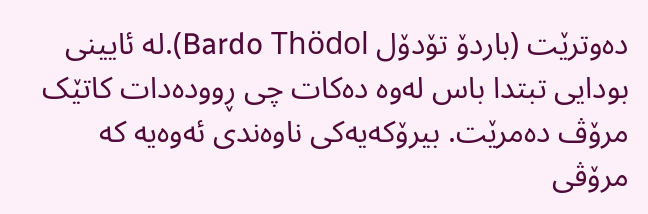دەوترێت (باردۆ تۆدۆل Bardo Thödol).لە ئایینی بودایی تبتدا باس لەوە دەکات چی ڕوودەدات کاتێک مرۆڤ دەمرێت. بیرۆکەیەکی ناوەندی ئەوەیە کە مرۆڤی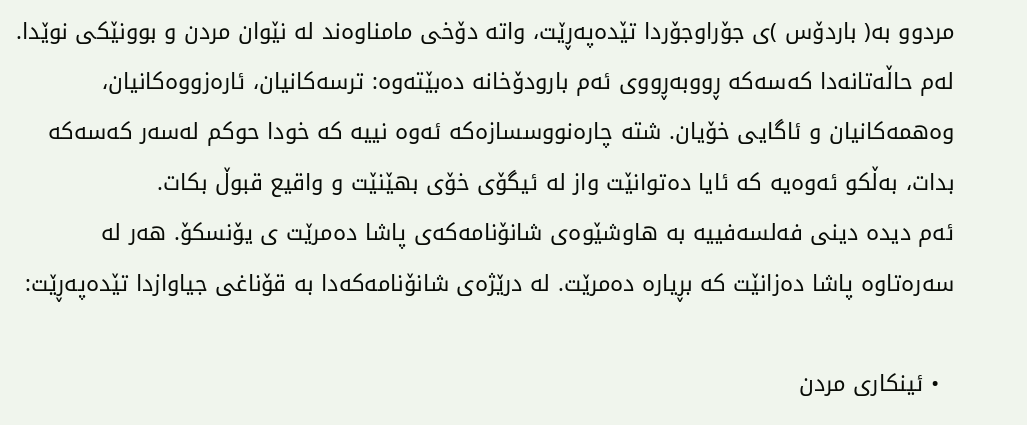مردوو بە( باردۆس )ی جۆراوجۆردا تێدەپەڕێت، واتە دۆخی مامناوەند لە نێوان مردن و بوونێکی نوێدا.
لەم حاڵەتانەدا کەسەکە ڕووبەڕووی ئەم بارودۆخانە دەبێتەوە: ترسەکانیان، ئارەزووەکانیان، وەهمەکانیان و ئاگایی خۆیان. شتە چارەنووسسازەکە ئەوە نییە کە خودا حوکم لەسەر کەسەکە بدات، بەڵکو ئەوەیە کە ئایا دەتوانێت واز لە ئیگۆی خۆی بهێنێت و واقیع قبوڵ بکات.
ئەم دیدە دینی فەلسەفییە بە هاوشێوەی شانۆنامەکەی پاشا دەمرێت ی یۆنسکۆ. هەر لە سەرەتاوە پاشا دەزانێت کە بڕیارە دەمرێت. لە درێژەی شانۆنامەکەدا بە قۆناغی جیاوازدا تێدەپەڕێت:

  • ئینکاری مردن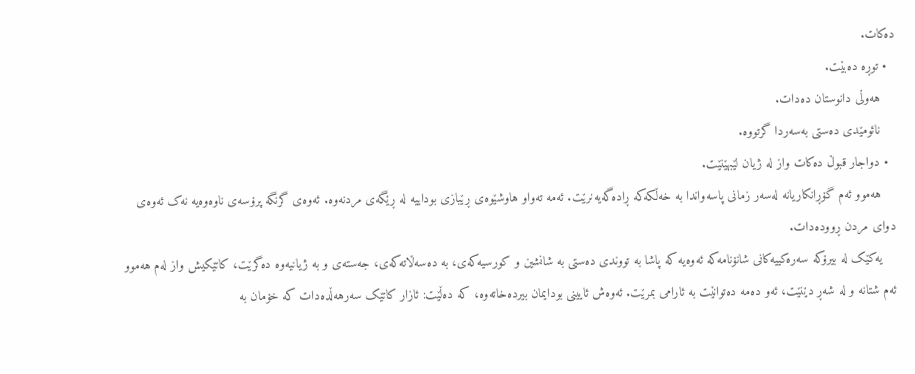دەکات.
  • توڕە دەبێت.
    هەوڵی دانوستان دەدات.
    نائومێدی دەستی بەسەردا گرتووە.
  • دواجار قبوڵ دەکات واز لە ژیان لێبهێنێت.
    هەموو ئەم گۆڕانکاریانە لەسەر زمانی پاسەواندا بە خەڵکەکە ڕادەگەیەنرێت. ئەمە تەواو هاوشێوەی ڕێبازی بوداییە لە ڕێگەی مردنەوە. ئەوەی گرنگە پرۆسەی ناوەوەیە نەک ئەوەی دوای مردن ڕوودەدات.
    یەکێک لە بیرۆکە سەرەکییەکانی شانۆنامەکە ئەوەیە کە پاشا بە تووندی دەستی بە شانشین و کورسیەکەی، بە دەسەڵاتەکەی، جەستەی و بە ژیانیەوە دەگرێت، کاتێکیش واز لەم هەموو ئەم شتانە و لە شەڕ دێنێت، ئەو دەمە دەتوانێت بە ئارامی بمرێت. ئەوەش ئایینی بودایمان بیردەخاتەوە، کە دەڵێت: ئازار کاتێک سەرهەڵدەدات کە خۆمان بە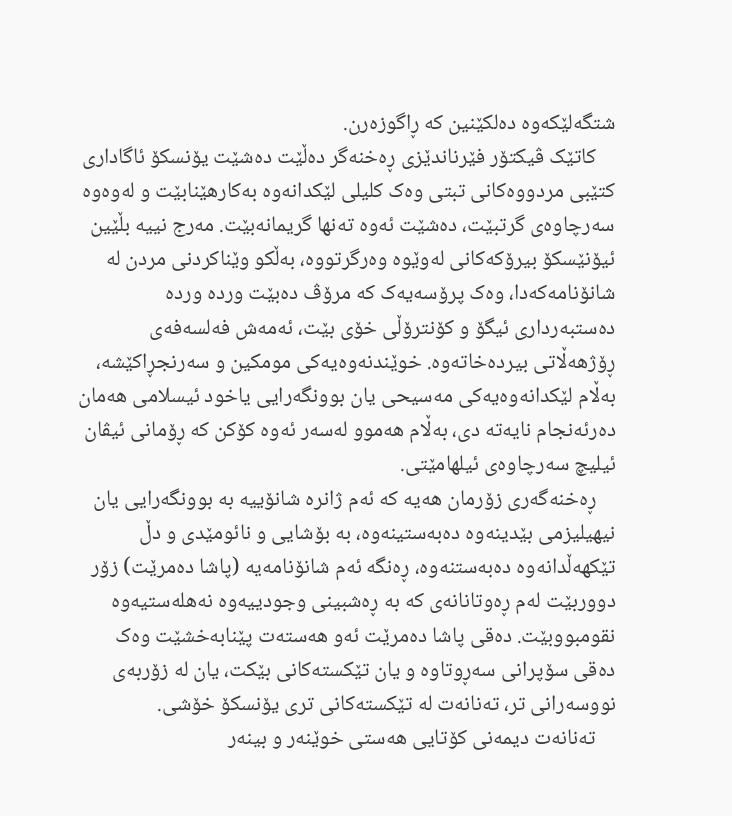شتگەلێکەوە دەلکێنین کە ڕاگوزەرن.
    کاتێک ڤیکتۆر فێرناندێزی ڕەخنەگر دەڵێت دەشێت یۆنسکۆ ئاگاداری کتێبی مردووەکانی تبتی وەک کلیلی لێکدانەوە بەکارهێنابێت و لەوەوە سەرچاوەی گرتبێت، دەشێت ئەوە تەنها گریمانەبێت. مەرج نییە بڵێین ئیۆنێسکۆ بیرۆکەکانی لەوێوە وەرگرتووە، بەڵکو وێناکردنی مردن لە شانۆنامەکەدا، وەک پرۆسەیەک کە مرۆڤ دەبێت وردە وردە دەستبەرداری ئیگۆ و کۆنترۆڵی خۆی بێت، ئەمەش فەلسەفەی ڕۆژهەڵاتی بیردەخاتەوە. خوێندنەوەیەکی مومکین و سەرنجڕاکێشە، بەڵام لێکدانەوەیەکی مەسیحی یان بوونگەرایی یاخود ئیسلامی هەمان دەرئەنجام نایەتە دی، بەڵام هەموو لەسەر ئەوە کۆکن کە ڕۆمانی ئیڤان ئیلیچ سەرچاوەی ئیلهامێتی.
    ڕەخنەگەری زۆرمان هەیە کە ئەم ژانرە شانۆییە بە بوونگەرایی یان نیهیلیزمی بێدینەوە دەبەستینەوە، بە بۆشایی و نائومێدی و دڵ تێکهەڵدانەوە دەبەستنەوە، ڕەنگە ئەم شانۆنامەیە (پاشا دەمرێت) زۆر دووربێت لەم ڕەوتانانەی کە بە ڕەشبینی وجودییەوە نەهلەستیەوە نقومبووبێت. دەقی پاشا دەمرێت ئەو هەستەت پێنابەخشێت وەک دەقی سۆپرانی سەڕوتاوە و یان تێکستەکانی بێکت، یان لە زۆربەی نووسەرانی تر، تەنانەت لە تێکستەکانی تری یۆنسکۆ خۆشی.
    تەنانەت دیمەنی کۆتایی هەستی خوێنەر و بینەر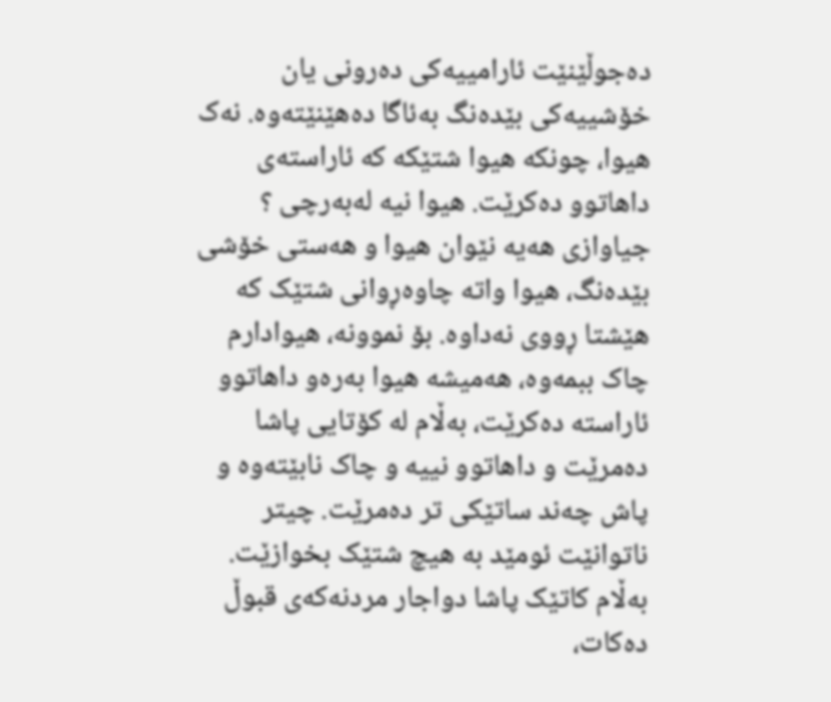دەجوڵێنێت ئارامییەکی دەرونی یان خۆشییەکی بێدەنگ بەئاگا دەهێنێتەوە. نەک هیوا، چونکە هیوا شتێکە کە ئاراستەی داهاتوو دەکرێت. هیوا نیە لەبەرچی ؟ جیاوازی هەیە نێوان هیوا و هەستی خۆشی بێدەنگ، هیوا واتە چاوەڕوانی شتێک کە هێشتا ڕووی نەداوە. بۆ نموونە، هیوادارم چاک ببمەوە، هەمیشە هیوا بەرەو داهاتوو ئاراستە دەکرێت، بەڵام لە کۆتایی پاشا دەمرێت و داهاتوو نییە و چاک نابێتەوە و پاش چەند ساتێکی تر دەمرێت. چیتر ناتوانێت ئومێد بە هیچ شتێک بخوازێت. بەڵام کاتێک پاشا دواجار مردنەکەی قبوڵ دەکات،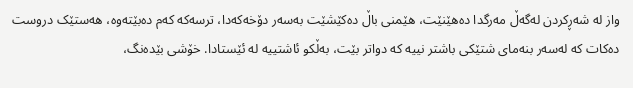واز لە شەڕکردن لەگەڵ مەرگدا دەهێنێت، هێمنی باڵ دەکێشێت بەسەر دۆخەکەدا، ترسەکە کەم دەبێتەوە، هەستێک دروست دەکات کە لەسەر بنەمای شتێکی باشتر نییە کە دواتر بێت، بەڵکو ئاشتییە لە ئێستادا. خۆشی بێدەنگ،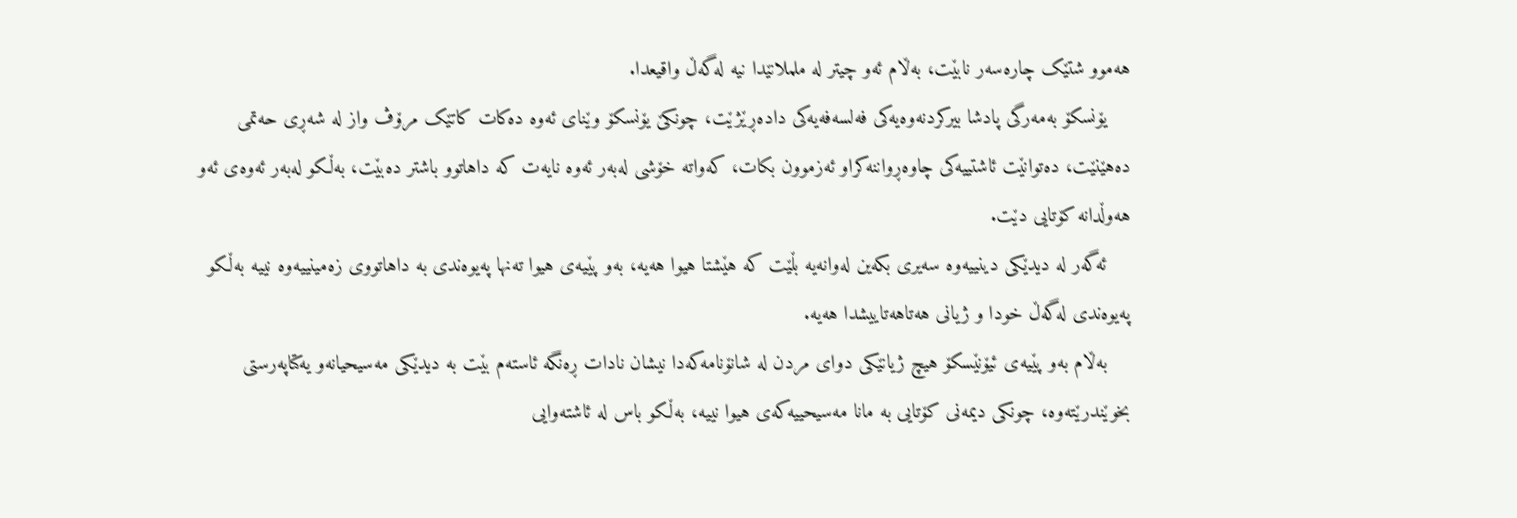هەموو شتێک چارەسەر نابێت، بەڵام ئەو چیتر لە ململانێدا نیە لەگەڵ واقیعدا.
    یۆنسکۆ بەمەرگی پادشا بیرکردنەوەیەکی فەلسەفەیەکی دادەڕێژێت، چونکێ یۆنسکۆ وێنای ئەوە دەکات کاتێک مرۆڤ واز لە شەڕی حەتمی دەهێنێت، دەتوانێت ئاشتییەکی چاوەڕواننەکراو ئەزموون بکات، کەواتە خۆشی لەبەر ئەوە نایەت کە داهاتوو باشتر دەبێت، بەڵکو لەبەر ئەوەی ئەو هەوڵدانە کۆتایی دێت.
    ئەگەر لە دیدێکی دینییەوە سەیری بکەین لەوانەیە بڵێت کە هێشتا هیوا هەیە، بەو پێیەی هیوا تەنها پەیوەندی بە داهاتووی زەمینییەوە نییە بەڵکو پەیوەندی لەگەڵ خودا و ژیانی هەتاهەتاییشدا هەیە.
    بەڵام بەو پێیەی ئیۆنێسکۆ هیچ ژیانێکی دوای مردن لە شانۆنامەکەدا نیشان نادات ڕەنگە ئاستەم بێت بە دیدێکی مەسیحیانەو یەکتاپەرستی بخوێندرێتەوە، چونکی دیمەنی کۆتایی بە مانا مەسیحییەکەی هیوا نییە، بەڵکو باس لە ئاشتەوایی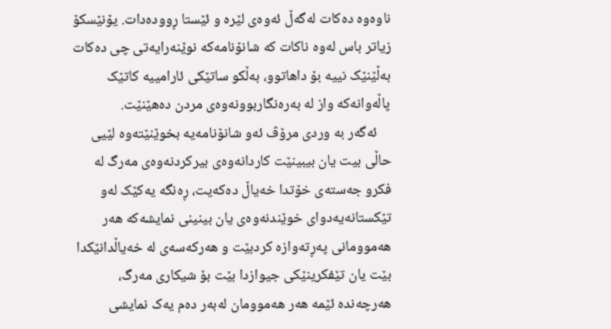ناوەوە دەکات لەگەڵ ئەوەی لێرە و ئێستا ڕوودەدات. یۆنێسکۆ زیاتر باس لەوە ناکات کە شانۆنامەکە نوێنەرایەتی چی دەکات بەڵێنێک نییە بۆ داهاتوو، بەڵکو ساتێکی ئارامییە کاتێک پاڵەوانەکە واز لە بەرەنگاربوونەوەی مردن دەهێنێت.
    ئەگەر بە وردی مرۆڤ ئەو شانۆنامەیە بخوێنێتەوە لێیی حاڵی بیت یان بیبینێت کاردانەوەی بیرکردنەوەی مەرگ لە فکرو جەستەی خۆتدا خەیاڵ دەکەیت، ڕەنگە یەکێک لەو تێکستانەیەدوای خوێندنەوەی یان بینینی نمایشەکە هەر هەموومانی پەڕتەوازە کردبێت و هەرکەسەی لە خەیاڵدانێکدا بێت یان تێفکرینێکی جیوازدا بێت بۆ شیکاری مەرگ، هەرچەندە ئێمە هەر هەموومان لەبەر دەم یەک نمایشی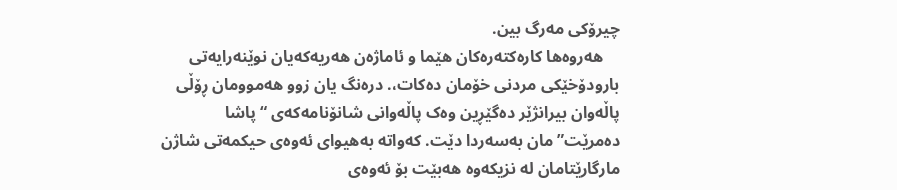چیرۆکی مەرگ بین.
    هەروەها کارەکتەرەکان هێما و ئاماژەن هەریەکەیان نوێنەرایەتی بارودۆخێکی مردنی خۆمان دەکات،. درەنگ یان زوو هەموومان ڕۆڵی پاڵەوان بیرانژێر دەگێڕین وەک پاڵەوانی شانۆنامەکەی “پاشا دەمرێت”مان بەسەردا دێت. کەواتە بەهیوای ئەوەی حیکمەتی شاژن مارگارێتامان لە نزیکەوە هەبێت بۆ ئەوەی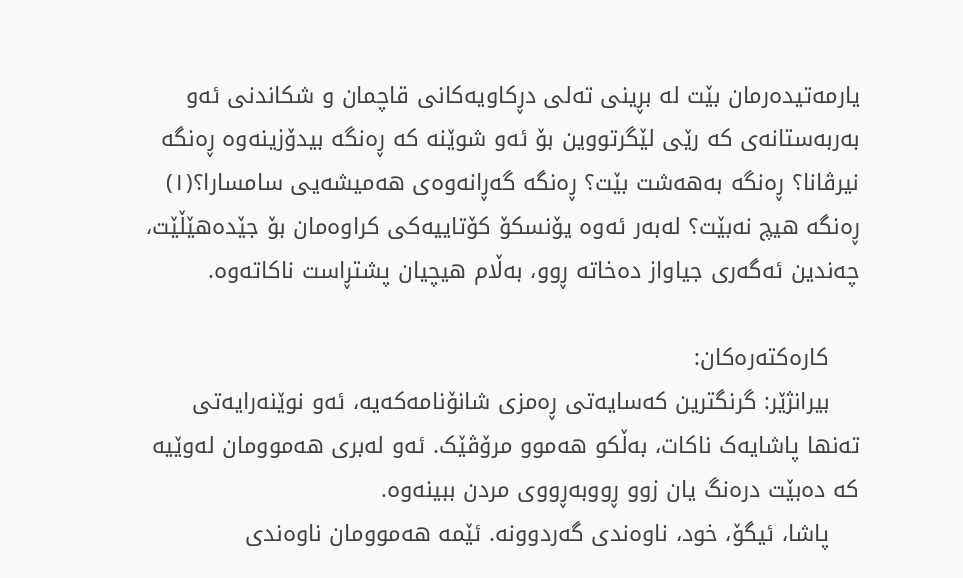یارمەتیدەرمان بێت لە بڕینی تەلی دڕکاویەکانی قاچمان و شکاندنی ئەو بەربەستانەی کە رێی لێگرتووین بۆ ئەو شوێنە کە ڕەنگە بیدۆزینەوە ڕەنگە نیرڤانا؟ ڕەنگە بەهەشت بێت؟ ڕەنگە گەڕانەوەی هەمیشەیی سامسارا؟(١) ڕەنگە هیچ نەبێت؟ لەبەر ئەوە یۆنسکۆ کۆتاییەکی کراوەمان بۆ جێدەهێڵێت، چەندین ئەگەری جیاواز دەخاتە ڕوو، بەڵام هیچیان پشتڕاست ناکاتەوە.

    کارەکتەرەکان:
    بیرانژێر: گرنگترین کەسایەتی ڕەمزی شانۆنامەکەیە، ئەو نوێنەرایەتی تەنها پاشایەک ناکات، بەڵکو هەموو مرۆڤێک. ئەو لەبری هەموومان لەوێیە کە دەبێت درەنگ یان زوو ڕووبەڕووی مردن ببینەوە.
    پاشا، ئیگۆ، خود، ناوەندی گەردوونە. ئێمە هەموومان ناوەندی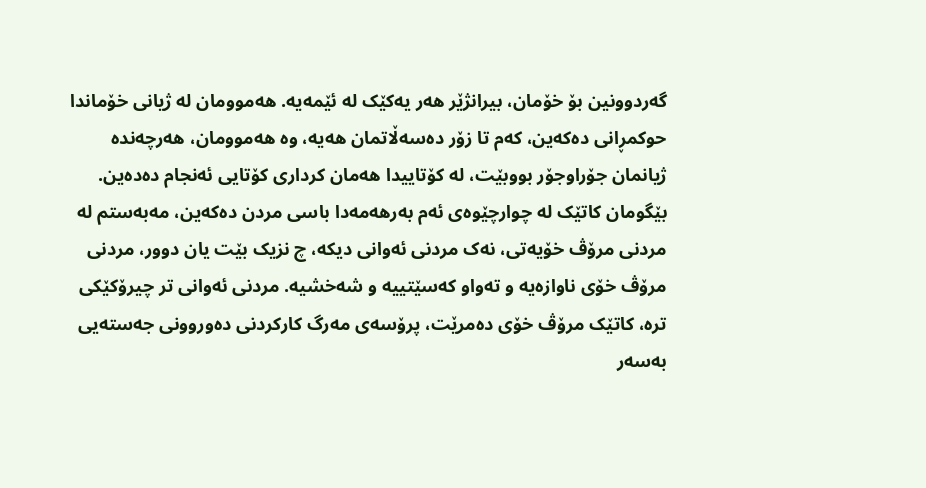گەردوونین بۆ خۆمان، بیرانژێر هەر یەکێک لە ئێمەیە. هەموومان لە ژیانی خۆماندا حوکمڕانی دەکەین، کەم تا زۆر دەسەڵاتمان هەیە، وە هەموومان، هەرچەندە ژیانمان جۆراوجۆر بووبێت، لە کۆتاییدا هەمان کرداری کۆتایی ئەنجام دەدەین. بێگومان کاتێک لە چوارچێوەی ئەم بەرهەمەدا باسی مردن دەکەین، مەبەستم لە مردنی مرۆڤ خۆیەتی، نەک مردنی ئەوانی دیکە، چ نزیک بێت یان دوور، مردنی مرۆڤ خۆی ناوازەیە و تەواو کەسێتییە و شەخشیە. مردنی ئەوانی تر چیرۆکێکی ترە، کاتێک مرۆڤ خۆی دەمرێت، پرۆسەی مەرگ کارکردنی دەوروونی جەستەیی بەسەر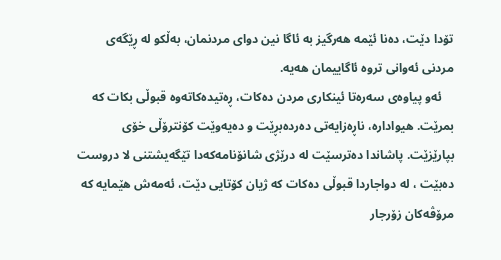تۆدا دێت، دەنا ئێمە هەرگیز بە ئاگا نین دوای مردنمان، بەڵکو لە ڕێگەی مردنی ئەوانی تروە ئاگاییمان هەیە.
    ئەو پیاوەی سەرەتا ئینکاری مردن دەکات، ڕەتیدەکاتەوە قبوڵی بکات کە بمرێت. هیوادارە، ناڕەزایەتی دەردەبڕێت و دەیەوێت کۆنترۆڵی خۆی بپارێزێت. پاشاندا دەترسێت لە درێژی شانۆنامەکەدا تێگەیشتنی لا دروست دەبێت ، لە دواجاردا قبوڵی دەکات کە ژیان کۆتایی دێت، ئەمەش هێمایە کە مرۆڤەکان زۆرجار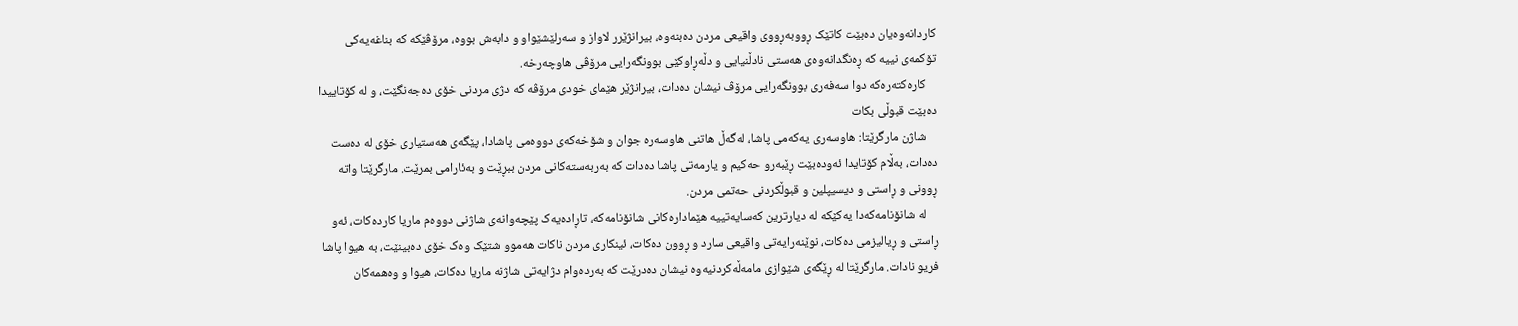کاردانەوەیان دەبێت کاتێک ڕووبەڕووی واقیعی مردن دەبنەوە، بیرانژێرر لاواز و سەرلێشێواو و دابەش بووە، مرۆڤێکە کە بناغەیەکی تۆکمەی نییە کە ڕەنگدانەوەی هەستی نادڵنیایی و دڵەڕاوکێی بوونگەرایی مرۆڤی هاوچەرخە.
    کارەکتەرەکە دوا سەفەری بوونگەرایی مرۆڤ نیشان دەدات، بیرانژێر هێمای خودی مرۆڤە کە دژی مردنی خۆی دەجەنگێت، و لە کۆتاییدا دەبێت قبوڵی بکات
    شاژن مارگرێتا: هاوسەری یەکەمی پاشا، لەگەڵ هاتنی هاوسەرە جوان و شۆخەکەی دووەمی پاشادا، پێگەی هەستیاری خۆی لە دەست دەدات، بەڵام کۆتایدا ئەودەبێت ڕێبەرو حەکیم و یارمەتی پاشا دەدات کە بەربەستەکانی مردن ببڕێت و بەئارامی بمرێت. مارگرێتا واتە ڕوونی و ڕاستی و دیسیپلین و قبوڵکردنی حەتمی مردن.
    لە شانۆنامەکەدا یەکێکە لە دیارترین کەسایەتییە هێمادارەکانی شانۆنامەکە، تاڕادەیەک پێچەوانەی شاژنی دووەم ماریا کاردەکات، ئەو ڕاستی و ڕیالیزمی دەکات، نوێنەرایەتی واقیعی سارد و ڕوون دەکات، ئینکاری مردن ناکات هەموو شتێک وەک خۆی دەبینێت، بە هیوا پاشا فریو نادات. مارگرێتا لە ڕێگەی شێوازی مامەڵەکردنیەوە نیشان دەدرێت کە بەردەوام دژایەتی شاژنە ماریا دەکات، هیوا و وەهمەکان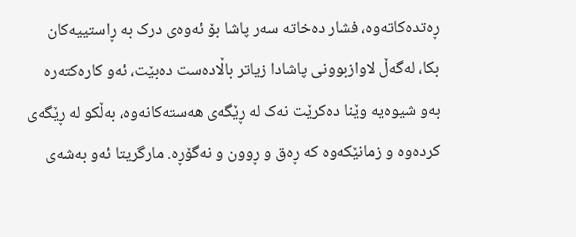ڕەتدەکاتەوە، فشار دەخاتە سەر پاشا بۆ ئەوەی درک بە ڕاستییەکان بکا، لەگەڵ لاوازبوونی پاشادا زیاتر باڵادەست دەبێت، ئەو کارەکتەرە بەو شیوەیە وێنا دەکرێت نەک لە ڕێگەی هەستەکانەوە، بەڵکو لە ڕێگەی کردەوە و زمانێکەوە کە ڕەق و ڕوون و نەگۆڕە. مارگریتا ئەو بەشەی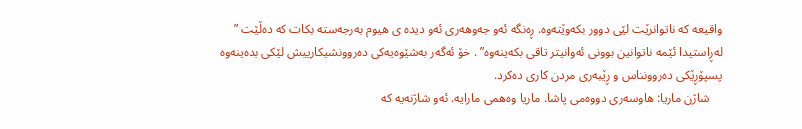واقیعە کە ناتوانرێت لێی دوور بکەوێتەوە. ڕەنگە ئەو جەوهەری ئەو دیدە ی هیوم بەرجەستە بکات کە دەڵێت ” لەڕاستیدا ئێمە ناتوانین بوونی ئەوانیتر تاقی بکەینەوە” . خۆ ئەگەر بەشێوەیەکی دەروونشیکارییش لێکی بدەینەوە پسپۆڕێکی دەروونناس و ڕێبەری مردن کاری دەکرد.
    شاژن ماریا: هاوسەری دووەمی پاشا. ماریا وەهمی مارایە. ئەو شاژنەیە کە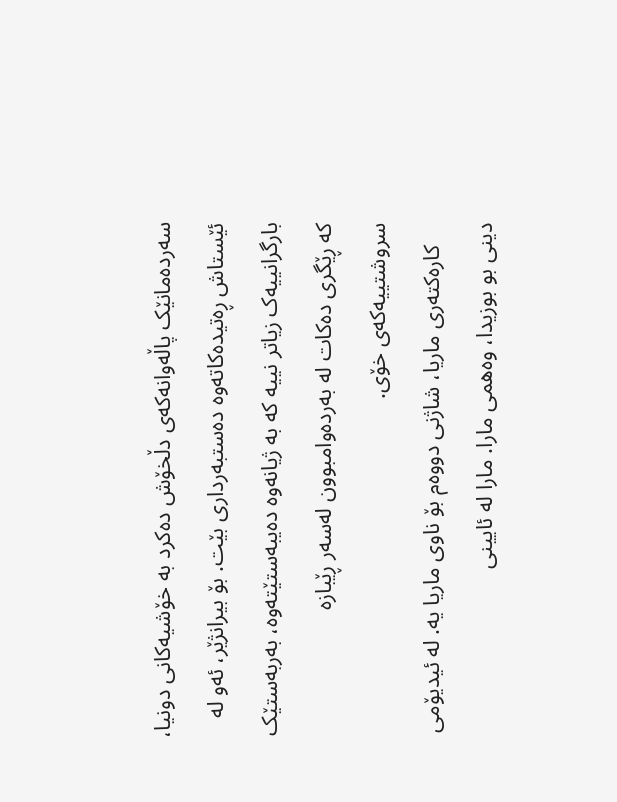سەردەمانێک پاڵەوانەکەی دڵخۆش دەکرد بە خۆشیەکانی دونیا، ئێستاش ڕەتیدەکاتەوە دەستبەرداری بێت. بۆ بیرانژێر، ئەو لە بارگرانییەک زیاتر نییە کە بە ژیانەوە دەیبەستێتەوە، بەربەستێک کە ڕێگری دەکات لە بەردەوامبوون لەسەر ڕێبازە سروشتییەکەی خۆی.
    کارەکتەری ماریا، شاژنی دووەم بۆ ناوی ماریا یە. لە ئیدیۆمی دینی بو بوزیدا، وەهمی مارا. مارا لە ئایینی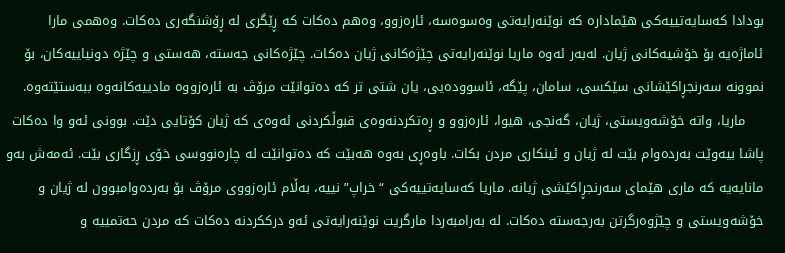بودادا کەسایەتییەکی هێمادارە کە نوێنەرایەتی وەسوەسە، ئارەزوو، وەهم دەکات کە ڕێگری لە ڕۆشنگەری دەکات. وەهمی مارا ئاماژەیە بۆ خۆشیەکانی ژیان. لەبەر ئەوە ماریا نوێنەرایەتی چێژەکانی ژیان دەکات. چێژەکانی جەستە، هەستی و چێژە دونیاییەکان، بۆ نموونە سەرنجڕاکێشانی سێکسی، سامان، پێگە، ئاسوودەیی، یان شتی تر کە دەتوانێت مرۆڤ بە ئارەزووە مادییەکانەوە ببەستێتەوە.
    ماریا، واتە خۆشەویستی، ژیان، گەنجی، هیوا، ئارەزوو و ڕەتکردنەوەی قبوڵکردنی ئەوەی کە ژیان کۆتایی دێت. بوونی ئەو وا دەکات پاشا بیەوێت بەردەوام بێت لە ژیان و ئینکاری مردن بکات. باوەڕی بەوە هەبێت کە دەتوانێت لە چارەنووسی خۆی ڕزگاری بێت. ئەمەش بەو مانایەیە کە ماری هێمای سەرنجڕاکێشی ژیانە. ماریا کەسایەتییەکی “خراپ” نییە، بەڵام ئارەزووی مرۆڤ بۆ بەردەوامبوون لە ژیان و خۆشەویستی و چێژوەرگرتن بەرجەستە دەکات. لە بەرامبەردا مارگریت نوێنەرایەتی ئەو درککردنە دەکات کە مردن حەتمییە و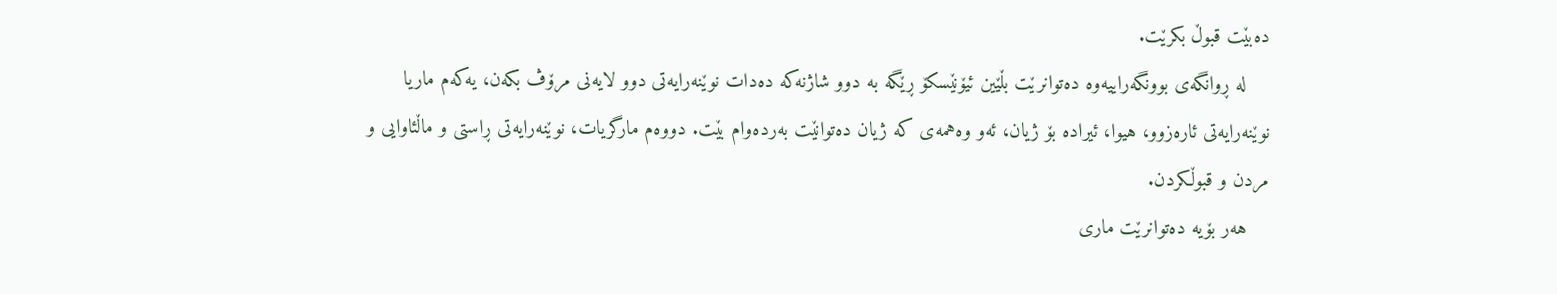دەبێت قبوڵ بکرێت.
    لە ڕوانگەی بوونگەراییەوە دەتوانرێت بڵێین ئیۆنێسکۆ ڕێگە بە دوو شاژنەکە دەدات نوێنەرایەتی دوو لایەنی مرۆڤ بکەن، یەکەم ماریا نوێنەرایەتی ئارەزوو، هیوا، ئیرادە بۆ ژیان، ئەو وەهمەی کە ژیان دەتوانێت بەردەوام بێت. دووەم مارگریات، نوێنەرایەتی ڕاستی و ماڵئاوایی و مردن و قبوڵکردن.
    هەر بۆیە دەتوانرێت ماری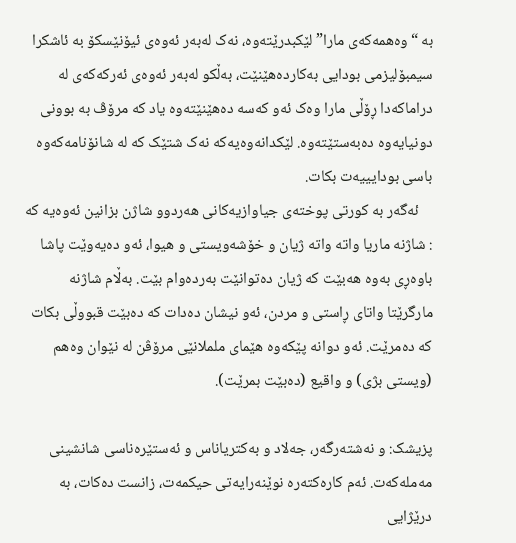بە “وەهمەکەی مارا” لێکبدرێتەوە، نەک لەبەر ئەوەی ئیۆنێسکۆ بە ئاشکرا سیمبۆلیزمی بودایی بەکاردەهێنێت، بەڵکو لەبەر ئەوەی ئەرکەکەی لە دراماکەدا ڕۆڵی مارا وەک ئەو کەسە دەهێنێتەوە یاد کە مرۆڤ بە بوونی دونیایەوە دەبەستێتەوە. لێکدانەوەیەکە نەک شتێک کە لە شانۆنامەکەوە باسی بودایییەت بکات.
    ئەگەر بە کورتی پوختەی جیاوازیەکانی هەردوو شاژن بزانین ئەوەیە کە : شاژنە ماریا واتە واتە ژیان و خۆشەویستی و هیوا، ئەو دەیەوێت پاشا باوەڕی بەوە هەبێت کە ژیان دەتوانێت بەردەوام بێت. بەڵام شاژنە مارگرێتا واتای ڕاستی و مردن، ئەو نیشان دەدات کە دەبێت قبووڵی بکات کە دەمرێت. ئەو دوانە پێکەوە هێمای ململانێی مرۆڤن لە نێوان وەهم (ویستی بژی) و واقیع (دەبێت بمرێت).

پزیشک: و نەشتەرگەر، جەلاد و بەکتریاناس و ئەستێرەناسی شانشینی مەملەکەت. ئەم کارەکتەرە نوێنەرایەتی حیکمەت، زانست دەکات، بە درێژایی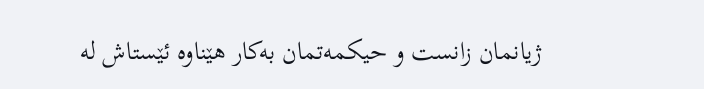ژیانمان زانست و حیکمەتمان بەکار هێناوە ئێستاش لە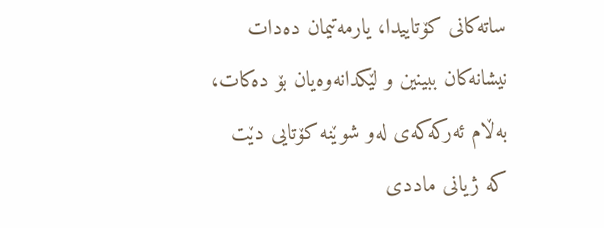ساتەکانی کۆتاییدا، یارمەتیمان دەدات نیشانەکان ببینین و لێکدانەوەیان بۆ دەکات، بەڵام ئەرکەکەی لەو شوێنە کۆتایی دێت کە ژیانی ماددی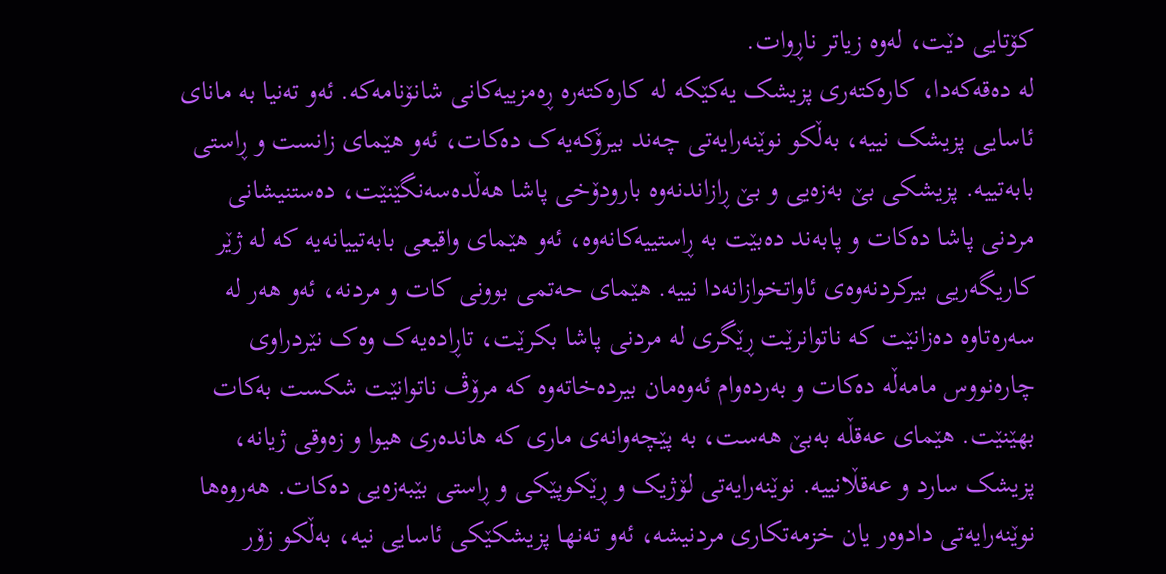کۆتایی دێت، لەوە زیاتر ناڕوات.
لە دەقەکەدا، کارەکتەری پزیشک یەکێکە لە کارەکتەرە ڕەمزییەکانی شانۆنامەکە. ئەو تەنیا بە مانای ئاسایی پزیشک نییە، بەڵکو نوێنەرایەتی چەند بیرۆکەیەک دەکات، ئەو هێمای زانست و ڕاستی بابەتییە. پزیشکی بێ بەزەیی و بێ ڕازاندنەوە بارودۆخی پاشا هەڵدەسەنگێنێت، دەستنیشانی مردنی پاشا دەکات و پابەند دەبێت بە ڕاستییەکانەوە، ئەو هێمای واقیعی بابەتییانەیە کە لە ژێر کاریگەریی بیرکردنەوەی ئاواتخوازانەدا نییە. هێمای حەتمی بوونی کات و مردنە، ئەو هەر لە سەرەتاوە دەزانێت کە ناتوانرێت ڕێگری لە مردنی پاشا بکرێت، تاڕادەیەک وەک نێردراوی چارەنووس مامەڵە دەکات و بەردەوام ئەوەمان بیردەخاتەوە کە مرۆڤ ناتوانێت شکست بەکات بهێنێت. هێمای عەقڵە بەبێ هەست، بە پێچەوانەی ماری کە هاندەری هیوا و زەوقی ژیانە، پزیشک سارد و عەقڵانییە. نوێنەرایەتی لۆژیک و ڕێکوپێکی و ڕاستی بێبەزەیی دەکات. هەروەها نوێنەرایەتی دادوەر یان خزمەتکاری مردنیشە، ئەو تەنها پزیشکێکی ئاسایی نیە، بەڵکو زۆر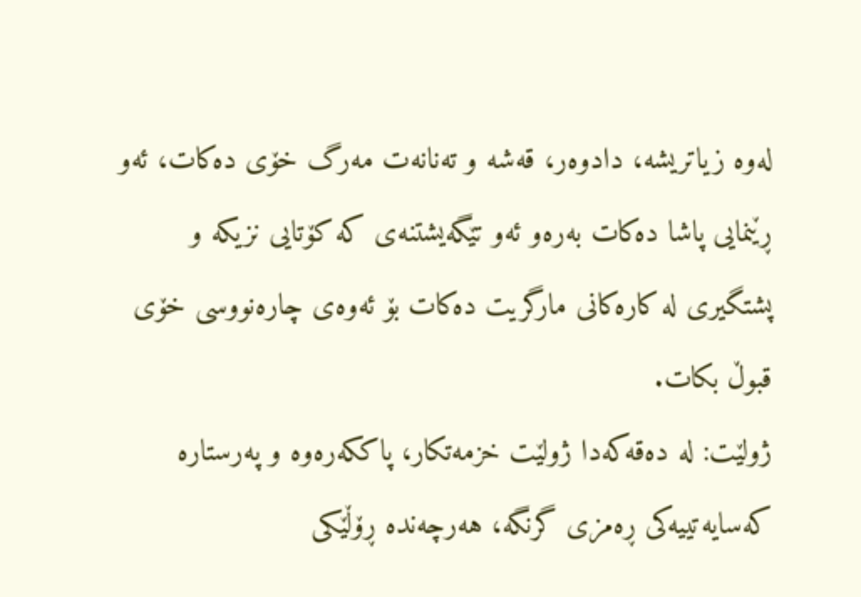لەوە زیاتریشە، دادوەر، قەشە و تەنانەت مەرگ خۆی دەکات، ئەو ڕێنمایی پاشا دەکات بەرەو ئەو تێگەیشتنەی کە کۆتایی نزیکە و پشتگیری لە کارەکانی مارگریت دەکات بۆ ئەوەی چارەنووسی خۆی قبوڵ بکات.
ژولێت: لە دەقەکەدا ژولێت خزمەتکار، پاککەرەوە و پەرستارە کەسایەتییەکی ڕەمزی گرنگە، هەرچەندە ڕۆڵێکی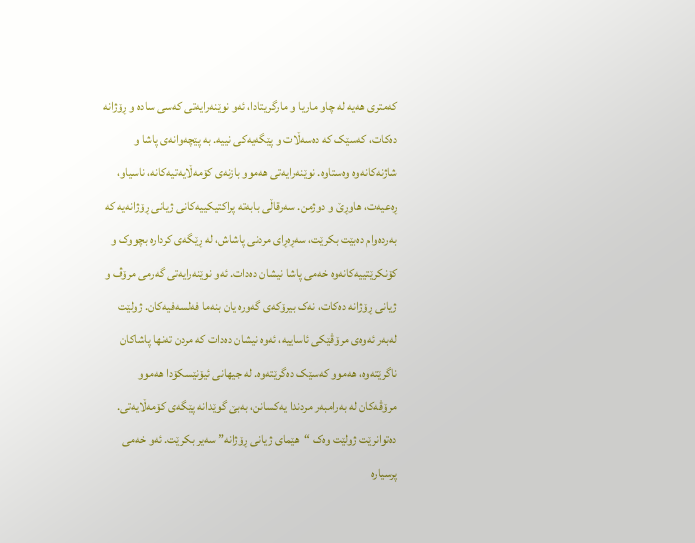کەمتری هەیە لە چاو ماریا و مارگریتادا، ئەو نوێنەرایەتی کەسی سادە و ڕۆژانە دەکات، کەسێک کە دەسەڵات و پێگەیەکی نییە. بە پێچەوانەی پاشا و شاژنەکانەوە وەستاوە. نوێنەرایەتی هەموو بازنەی کۆمەڵایەتیەکانە، ناسیاو، ڕەعیەت، هاوڕێ و دوژمن. سەرقاڵی بابەتە پراکتیکییەکانی ژیانی ڕۆژانەیە کە بەردەوام دەبێت بکرێت، سەڕەڕای مردنی پاشاش، لە ڕێگەی کردارە بچووک و کۆنکرێتییەکانەوە خەمی پاشا نیشان دەدات. ئەو نوێنەرایەتی گەرمی مرۆڤ و ژیانی ڕۆژانە دەکات، نەک بیرۆکەی گەورە یان بنەما فەلسەفیەکان. ژولێت لەبەر ئەوەی مرۆڤێکی ئاساییە، ئەوە نیشان دەدات کە مردن تەنها پاشاکان ناگرێتەوە، هەموو کەسێک دەگرێتەوە. لە جیهانی ئیۆنێسکۆدا هەموو مرۆڤەکان لە بەرامبەر مردندا یەکسانن، بەبێ گوێدانە پێگەی کۆمەڵایەتی.
دەتوانرێت ژولێت وەک “هێمای ژیانی ڕۆژانە” سەیر بکرێت. ئەو خەمی پرسیارە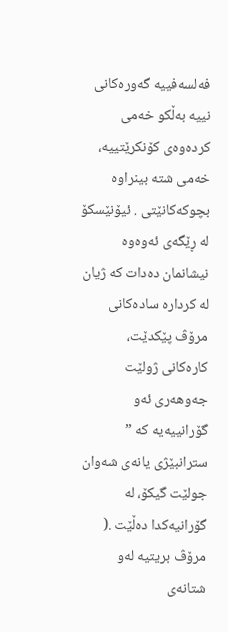فەلسەفییە گەورەکانی نییە بەڵکو خەمی کردەوەی کۆنکرێتییە، خەمی شتە بینراوە بچوکەکانێتی . ئیۆنێسکۆ لە ڕێگەی ئەوەوە نیشانمان دەدات کە ژیان لە کردارە سادەکانی مرۆڤ پێکدێت، کارەکانی ژولێت جەوهەری ئەو گۆرانییەیە کە ” سترانبێژی یانەی شەوان جولێت گیکۆ، لە گۆرانیەکدا دەڵێت .( مرۆڤ بریتیە لەو شتانەی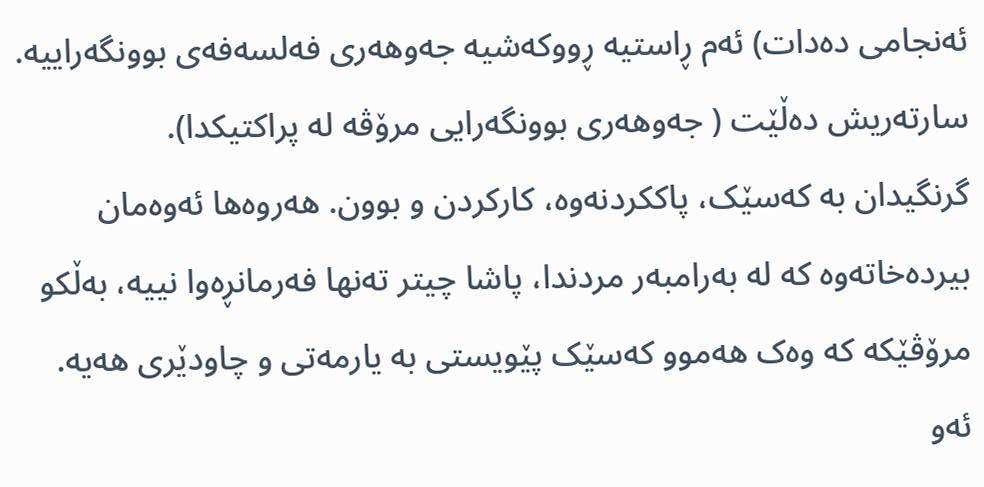ئەنجامی دەدات) ئەم ڕاستیە ڕووکەشیە جەوهەری فەلسەفەی بوونگەراییە. سارتەریش دەڵێت ( جەوهەری بوونگەرایی مرۆڤە لە پراکتیکدا).
گرنگیدان بە کەسێک، پاککردنەوە، کارکردن و بوون. هەروەها ئەوەمان بیردەخاتەوە کە لە بەرامبەر مردندا، پاشا چیتر تەنها فەرمانڕەوا نییە، بەڵکو مرۆڤێکە کە وەک هەموو کەسێک پێویستی بە یارمەتی و چاودێری هەیە. ئەو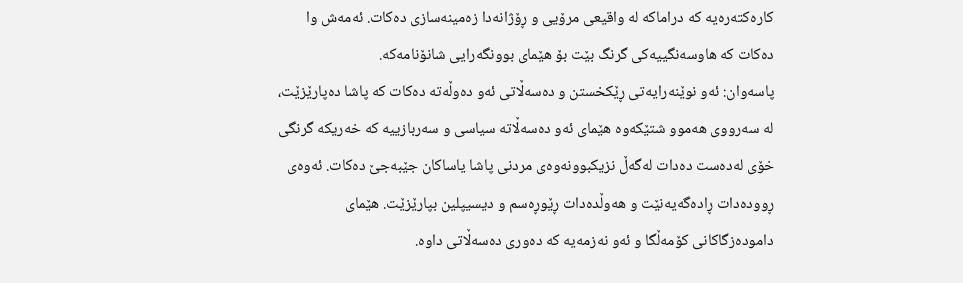کارەکتەرەیە کە دراماکە لە واقیعی مرۆیی و ڕۆژانەدا زەمینەسازی دەکات. ئەمەش وا دەکات کە هاوسەنگییەکی گرنگ بێت بۆ هێمای بوونگەرایی شانۆنامەکە.
پاسەوان: ئەو نوێنەرایەتی ڕێکخستن و دەسەڵاتی ئەو دەوڵەتە دەکات کە پاشا دەپارێزێت، لە سەرووی هەموو شتێکەوە هێمای ئەو دەسەڵاتە سیاسی و سەربازییە کە خەریکە گرنگی خۆی لەدەست دەدات لەگەڵ نزیکبوونەوەی مردنی پاشا یاساکان جێبەجێ دەکات. ئەوەی ڕوودەدات ڕادەگەیەنێت و هەوڵدەدات ڕێوڕەسم و دیسیپلین بپارێزێت. هێمای دامودەزگاکانی کۆمەڵگا و ئەو نەزمەیە کە دەوری دەسەڵاتی داوە.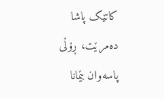کاتێک پاشا دەمرێت، ڕۆڵی پاسەوان بێمانا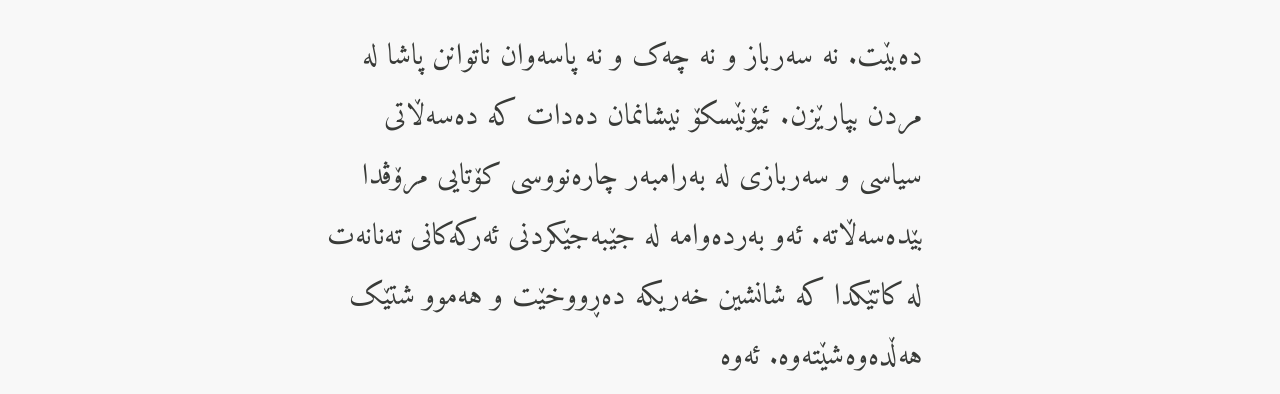دەبێت. نە سەرباز و نە چەک و نە پاسەوان ناتوانن پاشا لە مردن بپارێزن. ئیۆنێسکۆ نیشانمان دەدات کە دەسەڵاتی سیاسی و سەربازی لە بەرامبەر چارەنووسی کۆتایی مرۆڤدا بێدەسەڵاتە. ئەو بەردەوامە لە جێبەجێکردنی ئەرکەکانی تەنانەت لە کاتێکدا کە شانشین خەریکە دەڕووخێت و هەموو شتێک هەڵدەوەشێتەوە. ئەوە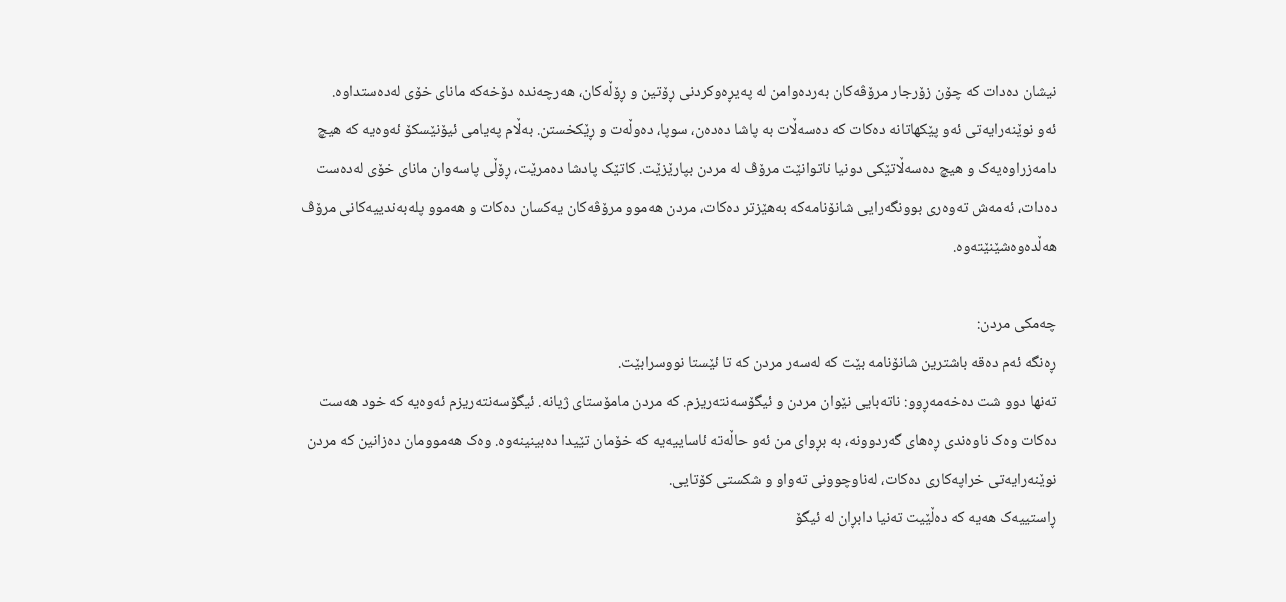نیشان دەدات کە چۆن زۆرجار مرۆڤەکان بەردەوامن لە پەیڕەوکردنی ڕۆتین و ڕۆڵەکان، هەرچەندە دۆخەکە مانای خۆی لەدەستداوە.
ئەو نوێنەرایەتی ئەو پێکهاتانە دەکات کە دەسەڵات بە پاشا دەدەن، سوپا، دەوڵەت و ڕێکخستن. بەڵام پەیامی ئیۆنێسکۆ ئەوەیە کە هیچ دامەزراوەیەک و هیچ دەسەڵاتێکی دونیا ناتوانێت مرۆڤ لە مردن بپارێزێت. کاتێک پادشا دەمرێت، ڕۆڵی پاسەوان مانای خۆی لەدەست دەدات، ئەمەش تەوەری بوونگەرایی شانۆنامەکە بەهێزتر دەکات، مردن هەموو مرۆڤەکان یەکسان دەکات و هەموو پلەبەندییەکانی مرۆڤ هەڵدەوەشێنێتەوە.

چەمکی مردن:
ڕەنگە ئەم دەقە باشترین شانۆنامە بێت کە لەسەر مردن کە تا ئێستا نووسرابێت.
تەنها دوو شت دەخەمەڕوو: ناتەبایی نێوان مردن و ئیگۆسەنتەریزم. کە مردن مامۆستای ژیانە. ئیگۆسەنتەریزم ئەوەیە کە خود هەست دەکات وەک ناوەندی ڕەهای گەردوونە، بە بڕوای من ئەو حاڵەتە ئاساییەیە کە خۆمان تێیدا دەبینینەوە. وەک هەموومان دەزانین کە مردن نوێنەرایەتی خراپەکاری دەکات، لەناوچوونی تەواو و شکستی کۆتایی.
ڕاستییەک هەیە کە دەڵێیت تەنیا دابڕان لە ئیگۆ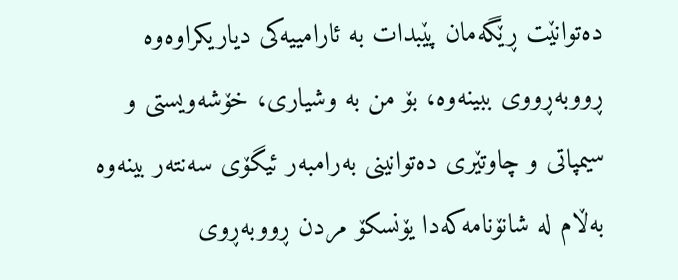دەتوانێت ڕێگەمان پێبدات بە ئارامییەکی دیاریکراوەوە ڕووبەڕووی ببینەوە، بۆ من بە وشیاری، خۆشەویستی و سیمپاتی و چاوتێری دەتوانینی بەرامبەر ئیگۆی سەنتەر بینەوە بەڵام لە شانۆنامەکەدا یۆنسکۆ مردن ڕووبەڕوی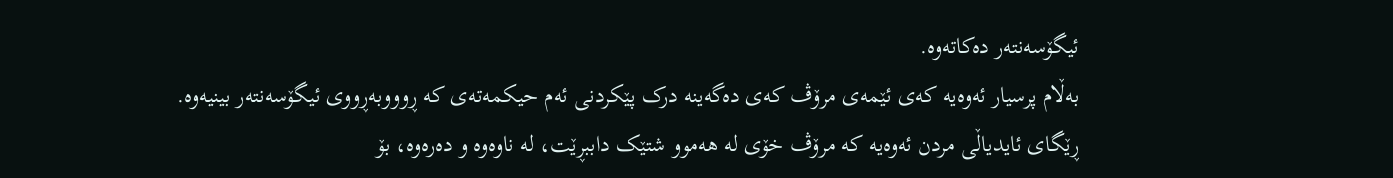ئیگۆسەنتەر دەکاتەوە.
بەڵام پرسیار ئەوەیە کەی ئێمەی مرۆڤ کەی دەگەینە درک پێکردنی ئەم حیکمەتەی کە ڕوووبەڕووی ئیگۆسەنتەر بینیەوە.
ڕێگای ئایدیاڵی مردن ئەوەیە کە مرۆڤ خۆی لە هەموو شتێک داببڕێت، لە ناوەوە و دەرەوە، بۆ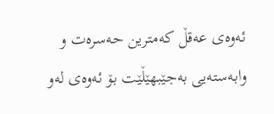ئەوەی عەقڵ کەمترین حەسرەت و وابەستەیی بەجێبهێڵێت بۆ ئەوەی لەو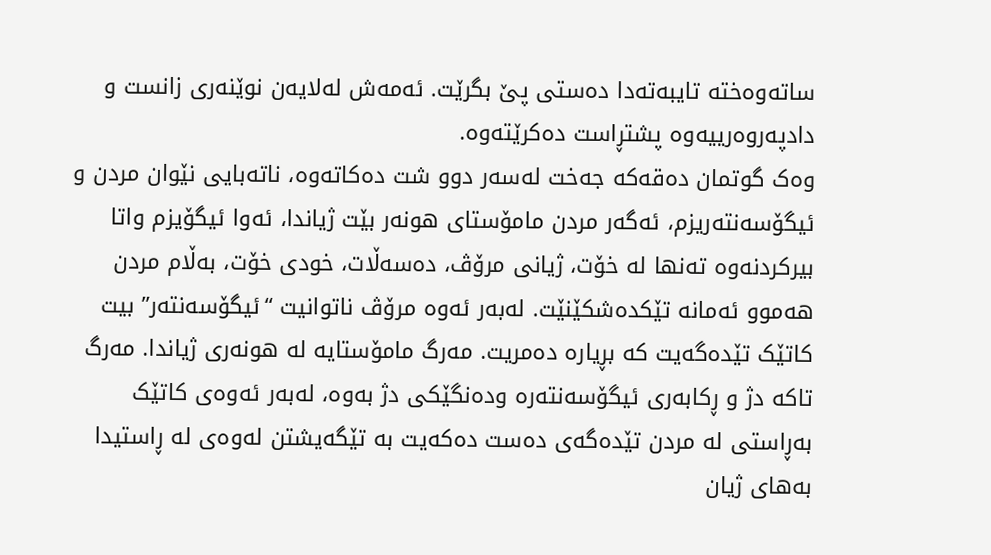ساتەوەختە تایبەتەدا دەستی پێ بگرێت. ئەمەش لەلایەن نوێنەری زانست و دادپەروەرییەوە پشتڕاست دەکرێتەوە.
وەک گوتمان دەقەکە جەخت لەسەر دوو شت دەکاتەوە، ناتەبایی نێوان مردن و ئیگۆسەنتەریزم، ئەگەر مردن مامۆستای هونەر بێت ژیاندا، ئەوا ئیگۆیزم واتا بیرکردنەوە تەنها لە خۆت، ژیانی مرۆڤ، دەسەڵات، خودی خۆت، بەڵام مردن هەموو ئەمانە تێکدەشکێنێت. لەبەر ئەوە مرۆڤ ناتوانیت “ئیگۆسەنتەر” بیت کاتێک تێدەگەیت کە بڕیارە دەمریت. مەرگ مامۆستایە لە هونەری ژیاندا. مەرگ تاکە دژ و ڕکابەری ئیگۆسەنتەرە ودەنگێکی دژ بەوە، لەبەر ئەوەی کاتێک بەڕاستی لە مردن تێدەگەی دەست دەکەیت بە تێگەیشتن لەوەی لە ڕاستیدا بەهای ژیان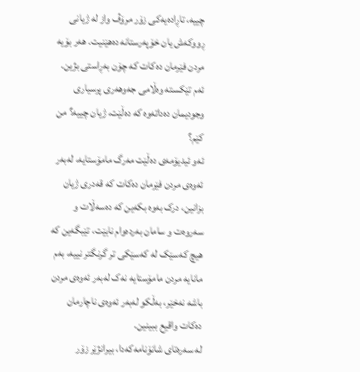چییە، تاڕادەیەکی زۆر مرۆڤ واز لە ژیانی ڕووکەش یان خۆپەرستانە دەهێنیت. هەر بۆیە مردن فێرمان دەکات کە چۆن بەڕاستی بژین. ئەم تێکستە وەڵامی جەوهەری پرسیاری وجودیمان دەداتەوە کە دەڵێت، ژیان چییە؟ من کێم؟
ئەو ئیدیۆمەی دەڵێت مەرگ مامۆستایە، لەبەر ئەوەی مردن فێرمان دەکات کە قەدری ژیان بزانین، درک بەوە بکەین کە دەسەڵات و سەروەت و سامان بەردەوام نابێت، تێبگەین کە هیچ کەسێک لە کەسێکی تر گرنگتر نییە، بەم مانایە مردن مامۆستایە نەک لەبەر ئەوەی مردن باشە نەخێر، بەڵکو لەبەر ئەوەی ناچارمان دەکات واقیع ببینین.
لە سەرەتای شانۆنامەکەدا، بیرانژێر زۆر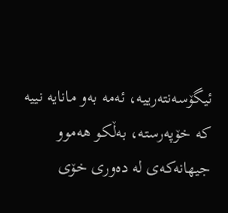ئیگۆسەنتەرییە، ئەمە بەو مانایە نییە کە خۆپەرستە، بەڵکو هەموو جیهانەکەی لە دەوری خۆی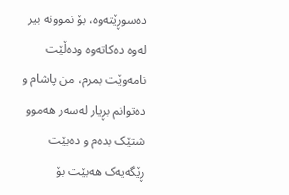دەسوڕێتەوە، بۆ نموونە بیر لەوە دەکاتەوە ودەڵێت نامەوێت بمرم، من پاشام و دەتوانم بڕیار لەسەر هەموو شتێک بدەم و دەبێت ڕێگەیەک هەبێت بۆ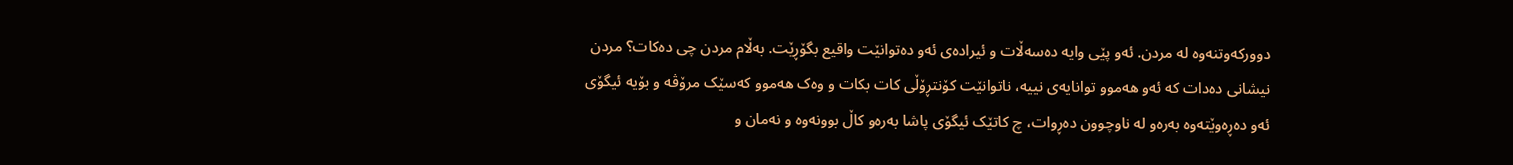دوورکەوتنەوە لە مردن. ئەو پێی وایە دەسەڵات و ئیرادەی ئەو دەتوانێت واقیع بگۆڕێت. بەڵام مردن چی دەکات؟ مردن نیشانی دەدات کە ئەو هەموو توانایەی نییە، ناتوانێت کۆنتڕۆڵی کات بکات و وەک هەموو کەسێک مرۆڤە و بۆیە ئیگۆی ئەو دەڕەوێتەوە بەرەو لە ناوچوون دەڕوات، چ کاتێک ئیگۆی پاشا بەرەو کاڵ بوونەوە و نەمان و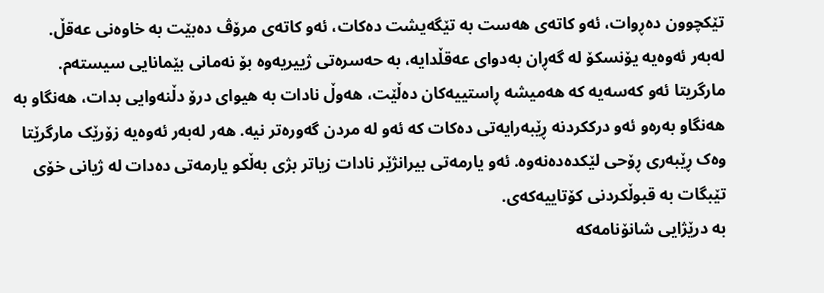تێکچوون دەڕوات، ئەو کاتەی هەست بە تێگەیشت دەکات، ئەو کاتەی مرۆڤ دەبێت بە خاوەنی عەقڵ. لەبەر ئەوەیە یۆنسکۆ لە گەڕان بەدوای عەقڵدایە، بە حەسرەتی ژییریەوە بۆ نەمانی بێمانایی سیستەم.
مارگریتا ئەو کەسەیە کە هەمیشە ڕاستییەکان دەڵێت، هەوڵ نادات بە هیوای درۆ دڵنەوایی بدات، هەنگاو بە هەنگاو بەرەو ئەو درککردنە ڕێبەرایەتی دەکات کە ئەو لە مردن گەورەتر نیە. هەر لەبەر ئەوەیە زۆرێک مارگرێتا وەک ڕێبەری ڕۆحی لێکدەدەنەوە. ئەو یارمەتی بیرانژێر نادات زیاتر بژی بەڵکو یارمەتی دەدات لە ژیانی خۆی تێبگات بە قبوڵکردنی کۆتاییەکەی.
بە درێژایی شانۆنامەکە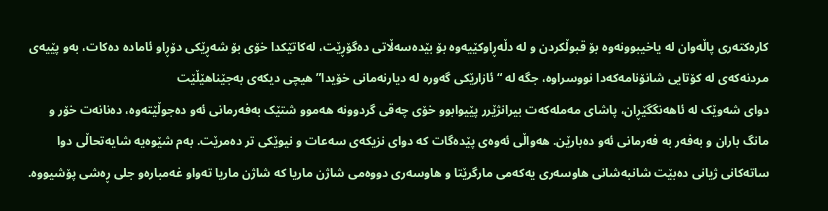کارەکتەری پاڵەوان لە یاخیبوونەوە بۆ قبوڵکردن و لە دڵەڕاوکێیەوە بۆ بێدەسەڵاتی دەگۆڕێت، لەکاتێکدا خۆی بۆ شەڕێکی دۆڕاو ئامادە دەکات، بەو پێیەی مردنەکەی لە کۆتایی شانۆنامەکەدا نووسراوە، جگە لە “ئازارێکی گەورە لە دیارنەمانی خۆیدا” هیچی دیکەی بەجێناهێڵێت
دوای شەوێک لە ئاهەنگگێڕان، پاشای مەملەکەت بیرانژێرر پێیوابوو خۆی چەقی گردوونە هەموو شتێک بەفەرمانی ئەو دەجوڵێتەوە، دەنانەت خۆر و مانگ باران و بەفەر بە فەرمانی ئەو دەبارێن. هەواڵی ئەوەی پێدەگات کە دوای نزیکەی سەعات و نیوێکی تر دەمرێت. بەم شێوەیە شایەتحاڵی دوا ساتەکانی ژیانی دەبێت شانبەشانی هاوسەری یەکەمی مارگرێتا و هاوسەری دووەمی شاژن ماریا کە شاژن ماریا تەواو غەمبارەو جلی ڕەشی پۆشیووە.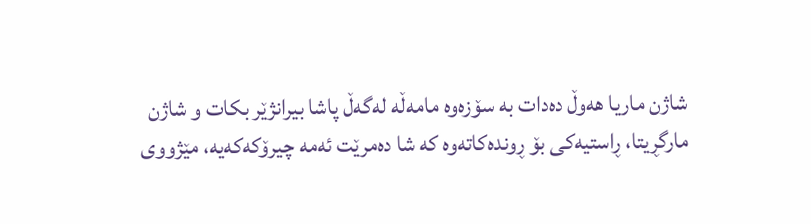شاژن ماریا هەوڵ دەدات بە سۆزەوە مامەڵە لەگەڵ پاشا بیرانژێر بکات و شاژن مارگڕیتا، ڕاستیەکی بۆ ڕوندەکاتەوە کە شا دەمرێت ئەمە چیرۆکەکەیە، مێژووی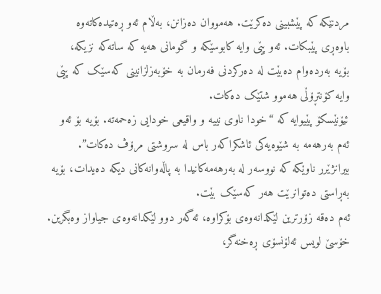مردنێکە کە پێشبینی دەکرێت. هەمووان دەزانن، بەڵام ئەو ڕەتیدەکاتەوە باوەڕی پێبکات. ئەو پێی وایە کابوسێکە و گومانی هەیە کە ساتەکە نزیکە، بۆیە بەردەوام دەبێت لە دەرکردنی فەرمان بە خۆبەزلزانینی کەسێک کە پێی وایە کۆنتڕۆڵی هەموو شتێک دەکات.
ئیۆنێسکۆ پێیوایە کە “خودا ناوی نییە و واقیعی خودایی زەحمەتە. بۆیە بۆ ئەو ئەم بەرهەمە بە شێوەیەکی ئاشکراکەر باس لە سروشتی مرۆڤ دەکات”. بیرانژێرر ناوێکە کە نووسەر لە بەرهەمەکانیدا بە پاڵەوانەکانی دیکە دەیدات، بۆیە بەڕاستی دەتوانرێت هەر کەسێک بێت.
ئەم دەقە زۆرترین لێکدانەوەی بۆکراوە، ئەگەر دوو لێکدانەوەی جیاواز وەبگرین. خۆسێ لویس ئەلۆنسۆی ڕەخنەگر،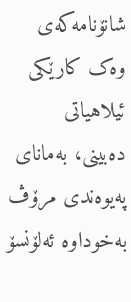شانۆنامەکەی وەک کارێکی ئیلاهیاتی دەبینی، بەمانای پەیوەندی مرۆڤ بەخوداوە ئەلۆنسۆ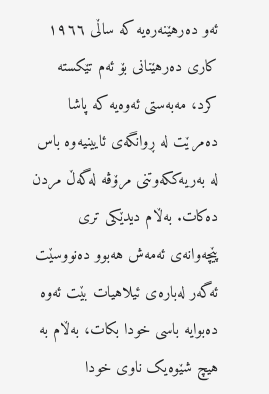ئەو دەرهێنەرەیە کە ساڵی ١٩٦٦ کاری دەرهێنانی بۆ ئەم تێکستە کرد، مەبەستی ئەوەیە کە پاشا دەمرێت لە ڕوانگەی ئایینیەوە باس لە بەریەککەوتنی مرۆڤە لەگەڵ مردن دەکات. بەڵام دیدێکی تری پێچەوانەی ئەمەش هەبوو دەنووسێت ئەگەر لەبارەی ئیلاهیات بێت ئەوە دەبوایە باسی خودا بکات، بەڵام بە هیچ شێوەیک ناوی خودا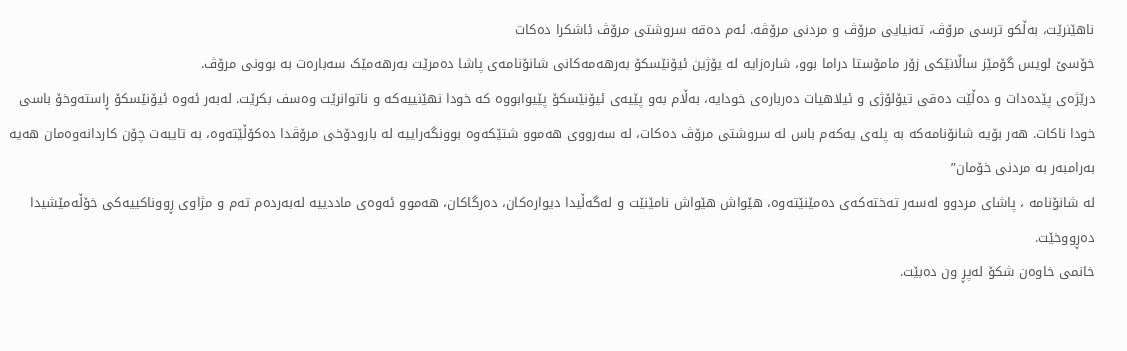ناهێنرێت، بەڵکو ترسی مرۆڤ، تەنیایی مرۆڤ و مردنی مرۆڤە. ئەم دەقە سروشتی مرۆڤ ئاشکرا دەکات
خۆسێ لویس گۆمێز ساڵانێکی زۆر مامۆستا دراما بوو، شارەزایە لە یۆژین ئیۆنێسکۆ بەرهەمەکانی شانۆنامەی پاشا دەمرێت بەرهەمێک سەبارەت بە بوونی مرۆڤ.
درێژەی پێدەدات و دەڵێت دەقی تیۆلۆژی و ئیلاهیات دەربارەی خودایە، بەڵام بەو پێیەی ئیۆنێسکۆ پێیوابووە کە خودا نهێنییەکە و ناتوانرێت وەسف بکرێت. لەبەر ئەوە ئیۆنێسکۆ ڕاستەوخۆ باسی خودا ناکات. هەر بۆیە شانۆنامەکە بە پلەی یەکەم باس لە سروشتی مرۆڤ دەکات، لە سەرووی هەموو شتێکەوە بوونگەراییە لە بارودۆخی مرۆڤدا دەکۆڵێتەوە، بە تایبەت چۆن کاردانەوەمان هەیە بەرامبەر بە مردنی خۆمان”
لە شانۆنامە ، پاشای مردوو لەسەر تەختەکەی دەمێنێتەوە، هێواش هێواش نامێنێت و لەگەڵیدا دیوارەکان، دەرگاکان، هەموو ئەوەی ماددییە لەبەردەم تەم و مژاوی ڕووناکییەکی خۆڵەمێشیدا دەڕووخێت.
خانمی خاوەن شکۆ لەپڕ ون دەبێت.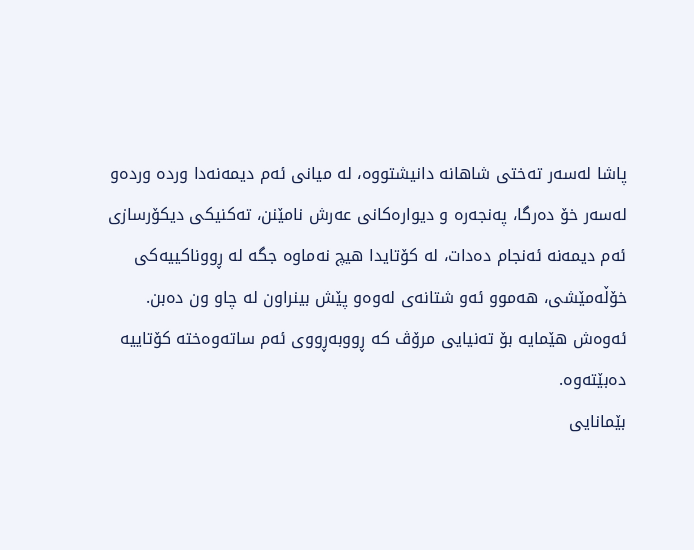پاشا لەسەر تەختی شاهانە دانیشتووە، لە میانی ئەم دیمەنەدا وردە وردەو لەسەر خۆ دەرگا، پەنجەرە و دیوارەکانی عەرش نامێنن، تەکنیکی دیکۆرسازی ئەم دیمەنە ئەنجام دەدات، لە کۆتایدا هیچ نەماوە جگە لە ڕووناکییەکی خۆڵەمێشی، هەموو ئەو شتانەی لەوەو پێش بینراون لە چاو ون دەبن.
ئەوەش هێمایە بۆ تەنیایی مرۆڤ کە ڕووبەڕووی ئەم ساتەوەختە کۆتاییە دەبێتەوە.
بێمانایی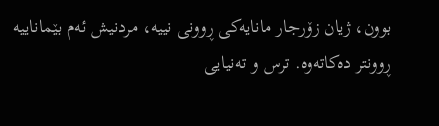بوون، ژیان زۆرجار مانایەکی ڕوونی نییە، مردنیش ئەم بێماناییە ڕوونتر دەکاتەوە. ترس و تەنیایی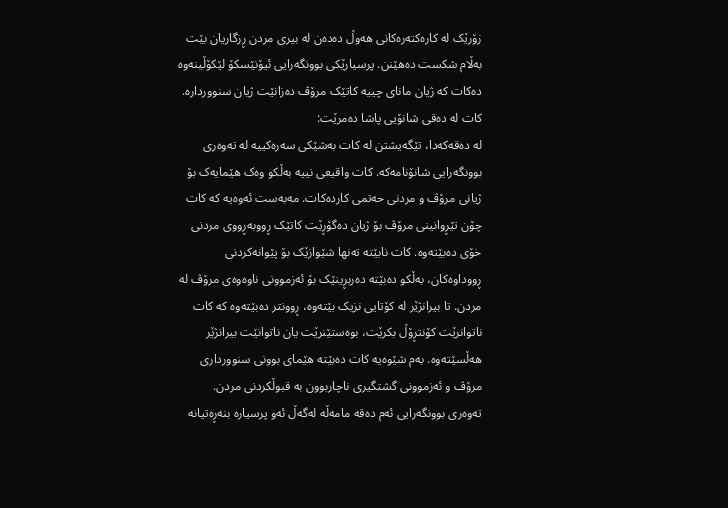زۆرێک لە کارەکتەرەکانی هەوڵ دەدەن لە بیری مردن ڕزگاریان بێت بەڵام شکست دەهێنن. پرسیارێکی بوونگەرایی ئیۆنێسکۆ لێکۆڵینەوە دەکات کە ژیان مانای چییە کاتێک مرۆڤ دەزانێت ژیان سنووردارە.
کات لە دەقی شانۆیی پاشا دەمرێت:
لە دەقەکەدا، تێگەیشتن لە کات بەشێکی سەرەکییە لە تەوەری بوونگەرایی شانۆنامەکە. کات واقیعی نییە بەڵکو وەک هێمایەک بۆ ژیانی مرۆڤ و مردنی حەتمی کاردەکات. مەبەست ئەوەیە کە کات چۆن تێڕوانینی مرۆڤ بۆ ژیان دەگۆڕێت کاتێک ڕووبەڕووی مردنی خۆی دەبێتەوە. کات نابێتە تەنها شێوازێک بۆ پێوانەکردنی ڕووداوەکان، بەڵکو دەبێتە دەربڕینێک بۆ ئەزموونی ناوەوەی مرۆڤ لە مردن. تا بیرانژێر لە کۆتایی نزیک بێتەوە، ڕوونتر دەبێتەوە کە کات ناتوانرێت کۆنتڕۆڵ بکرێت، بوەستێنرێت یان ناتوانێت بیرانژێر هەڵسێتەوە. بەم شێوەیە کات دەبێتە هێمای بوونی سنوورداری مرۆڤ و ئەزموونی گشتگیری ناچاربوون بە قبوڵکردنی مردن.
تەوەری بوونگەرایی ئەم دەقە مامەڵە لەگەڵ ئەو پرسیارە بنەڕەتیانە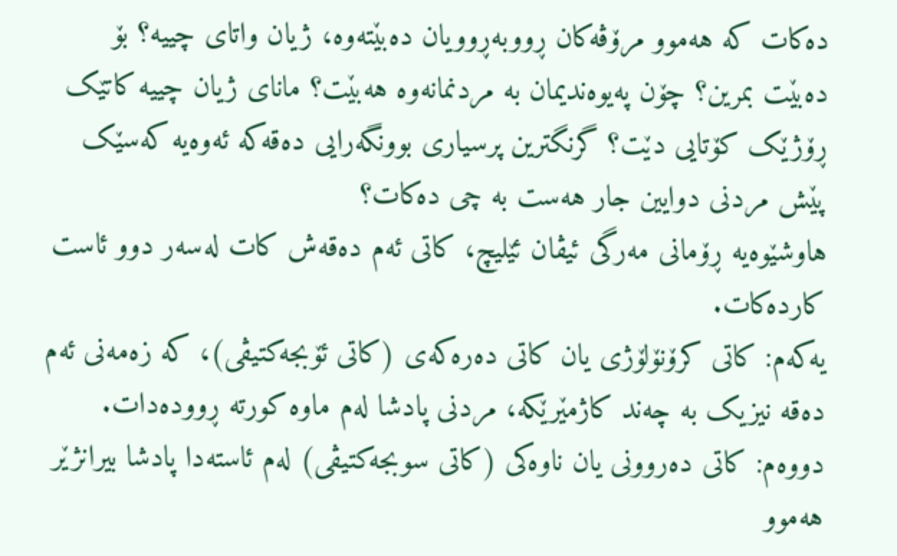دەکات کە هەموو مرۆڤەکان ڕووبەڕوویان دەبێتەوە، ژیان واتای چییە؟ بۆ دەبێت بمرین؟ چۆن پەیوەندیمان بە مردنمانەوە هەبێت؟ مانای ژیان چییە کاتێک ڕۆژێک کۆتایی دێت؟ گرنگترین پرسیاری بوونگەرایی دەقەکە ئەوەیە کەسێک پێش مردنی دوایین جار هەست بە چی دەکات؟
هاوشێوەیە ڕۆمانی مەرگی ئیڤان ئێلیچ، کاتی ئەم دەقەش کات لەسەر دوو ئاست کاردەکات.
یەکەم: کاتی کرۆنۆلۆژی یان کاتی دەرەکەی (کاتی ئۆبجەکتیڤی)، کە زەمەنی ئەم دەقە نیزیک بە چەند کاژمێرێکە، مردنی پادشا لەم ماوە کورتە ڕوودەدات.
دووەم: کاتی دەروونی یان ناوەکی (کاتی سوبجەکتیڤی) لەم ئاستەدا پادشا بیرانژێر هەموو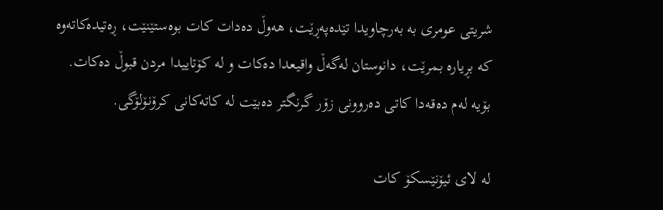شریتی عومری بە بەرچاویدا تێدەپەڕێت، هەوڵ دەدات کات بوەستێنێت، ڕەتیدەکاتەوە کە بڕیارە بمرێت، دانوستان لەگەڵ واقیعدا دەکات و لە کۆتاییدا مردن قبوڵ دەکات.
بۆیە لەم دەقەدا کاتی دەروونی زۆر گرنگتر دەبێت لە کاتەکانی کرۆنۆلۆگی.

لە لای ئیۆنێسکۆ کات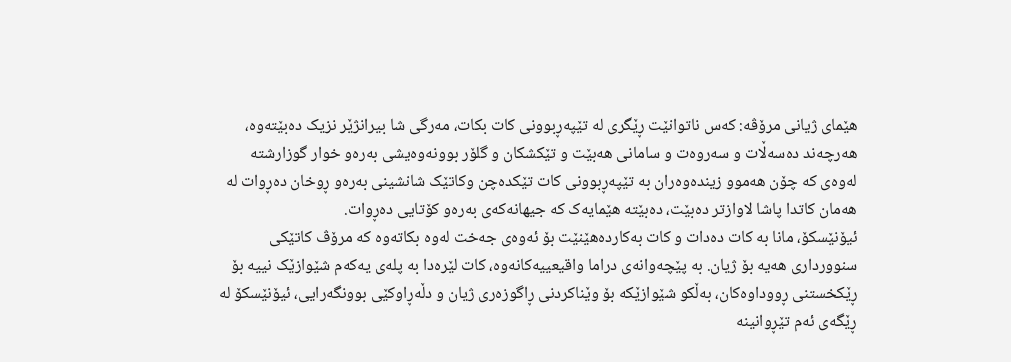هێمای ژیانی مرۆڤە: کەس ناتوانێت ڕێگری لە تێپەڕبوونی کات بکات، مەرگی شا بیرانژێر نزیک دەبێتەوە، هەرچەند دەسەڵات و سەروەت و سامانی هەبێت و تێکشکان و گلۆر بوونەوەیشی بەرەو خوار گوزارشتە لەوەی کە چۆن هەموو زیندەوەران بە تێپەڕبوونی کات تێکدەچن وکاتێک شانشینی بەرەو ڕوخان دەڕوات لە هەمان کاتدا پاشا لاوازتر دەبێت، دەبێتە هێمایەک کە جیهانەکەی بەرەو کۆتایی دەڕوات.
ئیۆنێسکۆ، مانا بە کات دەدات و کات بەکاردەهێنێت بۆ ئەوەی جەخت لەوە بکاتەوە کە مرۆڤ کاتێکی سنوورداری هەیە بۆ ژیان. بە پێچەوانەی دراما واقیعییەکانەوە، کات لێرەدا بە پلەی یەکەم شێوازێک نییە بۆ ڕێکخستنی ڕووداوەکان، بەڵکو شێوازێکە بۆ وێناکردنی ڕاگوزەری ژیان و دڵەڕاوکێی بوونگەرایی، ئیۆنێسکۆ لە ڕێگەی ئەم تێڕوانینە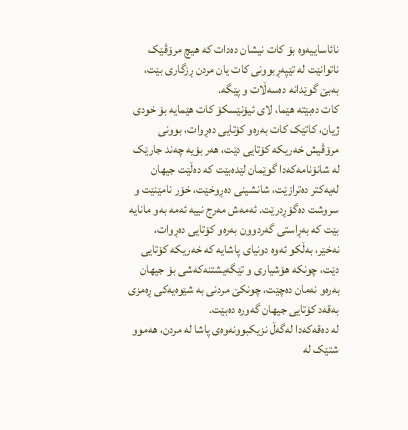نائاساییەوە بۆ کات نیشان دەدات کە هیچ مرۆڤێک ناتوانێت لە تێپەڕبوونی کات یان مردن ڕزگاری بێت، بەبێ گوێدانە دەسەڵات و پێگە.
کات دەبێتە هێما، لای ئیۆنێسکۆ کات هێمایە بۆ خودی ژیان، کاتێک کات بەرەو کۆتایی دەڕوات، بوونی مرۆڤیش خەریکە کۆتایی دێت، هەر بۆیە چەند جارێک لە شانۆنامەکەدا گوێمان لێدەبێت کە دەڵێت جیهان لەیەکتر دەترازێت، شانشینی دەڕوخێت، خۆر نامێنێت و سروشت دەگۆڕدرێت. ئەمەش مەرج نییە ئەمە بەو مانایە بێت کە بەڕاستی گەردوون بەرەو کۆتایی دەڕوات، نەخێر، بەڵکو ئەوە دونیای پاشایە کە خەریکە کۆتایی دێت، چونکە هۆشیاری و تێگەیشتنەکەشی بۆ جیهان بەرەو نەمان دەچێت، چونکێ مردنی بە شێوەیەکی ڕەمزی بەقەد کۆتایی جیهان گەورە دەبێت.
لە دەقەکەدا لەگەڵ نزیکبوونەوەی پاشا لە مردن، هەموو شتێک لە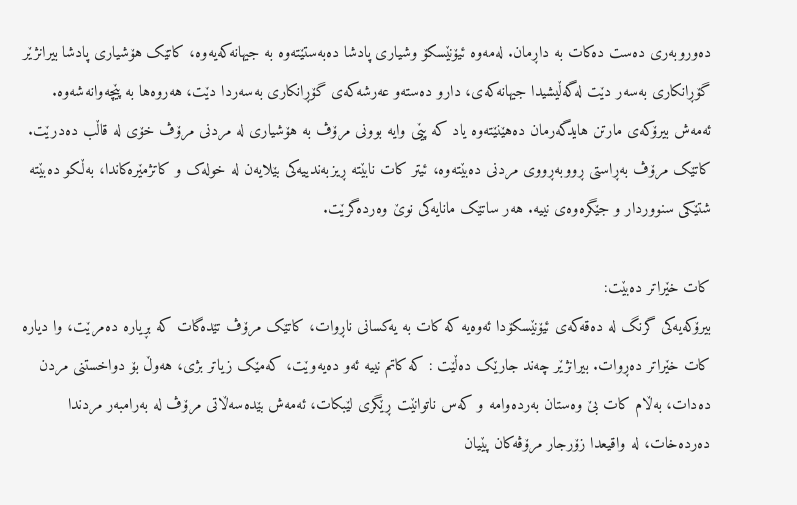دەوروبەری دەست دەکات بە داڕمان. لەمەوە ئیۆنێسکۆ وشیاری پادشا دەبەستێتەوە بە جیهانەکەیەوە، کاتێک هۆشیاری پادشا بیرانژێر گۆڕانکاری بەسەر دێت لەگەڵیشیدا جیهانەکەی، دارو دەستەو عەرشەکەی گۆڕانکاری بەسەردا دێت، هەروەها بە پێچەوانەشەوە.
ئەمەش بیرۆکەی مارتن هایدگەرمان دەهێنێتەوە یاد کە پێی وایە بوونی مرۆڤ بە هۆشیاری لە مردنی مرۆڤ خۆی لە قاڵب دەدرێت. کاتێک مرۆڤ بەڕاستی ڕووبەڕووی مردنی دەبێتەوە، ئیتر کات نابێتە ڕیزبەندییەکی بێلایەن لە خولەک و کاتژمێرەکاندا، بەڵکو دەبێتە شتێکی سنووردار و جێگرەوەی نییە. هەر ساتێک مانایەکی نوێ وەردەگرێت.

کات خێراتر دەبێت:
بیرۆکەیەکی گرنگ لە دەقەکەی ئیۆنێسکۆدا ئەوەیە کە کات بە یەکسانی ناڕوات، کاتێک مرۆڤ تێدەگات کە بڕیارە دەمرێت، وا دیارە کات خێراتر دەڕوات. بیرانژێر چەند جارێک دەڵێت : کە کاتم نییە ئەو دەیەوێت، کەمێک زیاتر بژی، هەوڵ بۆ دواخستنی مردن دەدات، بەڵام کات بێ وەستان بەردەوامە و کەس ناتوانێت ڕێگری لێبکات، ئەمەش بێدەسەڵاتی مرۆڤ لە بەرامبەر مردندا دەردەخات، لە واقیعدا زۆرجار مرۆڤەکان پێیان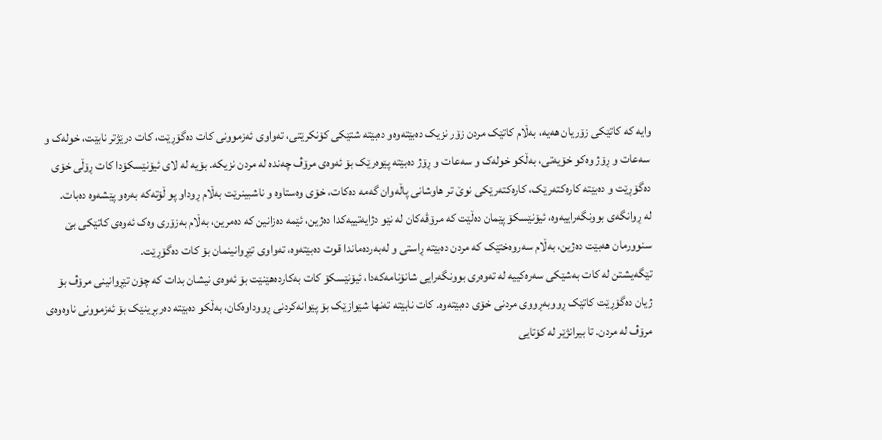وایە کە کاتێکی زۆریان هەیە، بەڵام کاتێک مردن زۆر نزیک دەبێتەوەو دەبێتە شتێکی کۆنکرێتی، تەواوی ئەزموونی کات دەگۆڕێت، کات درێژتر نابێت، خولەک و سەعات و ڕۆژ وەکو خۆیەتی، بەڵکو خولەک و سەعات و ڕۆژ دەبێتە پێوەرێک بۆ ئەوەی مرۆڤ چەندە لە مردن نزیکە. بۆیە لە لای ئیۆنێسکۆدا کات ڕۆڵی خۆی دەگۆڕێت و دەبێتە کارەکتەرێک، کارەکتەرێکی نوێ تر هاوشانی پاڵەوان گەمە دەکات، خۆی وەستاوە و ناشبینرێت بەڵام ڕوداو پو ڵۆتەکە بەرەو پێشەوە دەبات.
لە ڕوانگەی بوونگەراییەوە، ئیۆنێسکۆ پێمان دەڵێت کە مرۆڤەکان لە نێو دژایەتییەکدا دەژین، ئێمە دەزانین کە دەمرین، بەڵام بەزۆری وەک ئەوەی کاتێکی بێ سنوورمان هەبێت دەژین، بەڵام سەروەختێک کە مردن دەبێتە ڕاستی و لەبەردەماندا قوت دەبێتەوە، تەواوی تێڕوانینمان بۆ کات دەگۆڕێت.
تێگەیشتن لە کات بەشێکی سەرەکییە لە تەوەری بوونگەرایی شانۆنامەکەدا، ئیۆنێسکۆ کات بەکاردەهێنێت بۆ ئەوەی نیشان بدات کە چۆن تێڕوانینی مرۆڤ بۆ ژیان دەگۆڕێت کاتێک ڕووبەڕووی مردنی خۆی دەبێتەوە. کات نابێتە تەنها شێوازێک بۆ پێوانەکردنی ڕووداوەکان، بەڵکو دەبێتە دەربڕینێک بۆ ئەزموونی ناوەوەی مرۆڤ لە مردن. تا بیرانژێر لە کۆتایی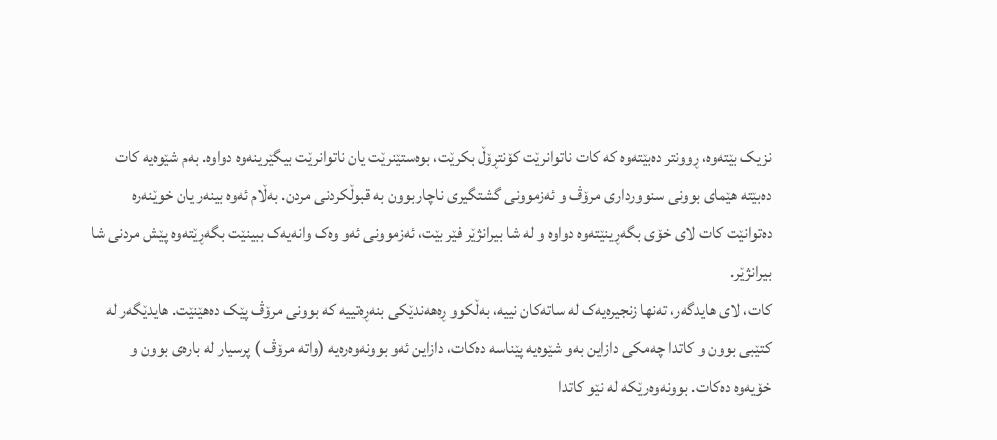نزیک بێتەوە، ڕوونتر دەبێتەوە کە کات ناتوانرێت کۆنتڕۆڵ بکرێت، بوەستێنرێت یان ناتوانرێت بیگێرینەوە دواوە. بەم شێوەیە کات دەبێتە هێمای بوونی سنوورداری مرۆڤ و ئەزموونی گشتگیری ناچاربوون بە قبوڵکردنی مردن. بەڵام ئەوە بینەر یان خوێنەرە دەتوانێت کات لای خۆی بگەڕینێتەوە دواوە و لە شا بیرانژێر فێر بێت، ئەزموونی ئەو وەک وانەیەک ببینێت بگەڕێتەوە پێش مردنی شا بیرانژێر.
کات، لای هایدگەر، تەنها زنجیرەیەک لە ساتەکان نییە، بەڵکوو ڕەهەندێکی بنەڕەتییە کە بوونی مرۆڤ پێک دەهێنێت. هایدێگەر لە کتێبی بوون و کاتدا چەمکی دازاین بەو شێوەیە پێناسە دەکات، دازاین ئەو بوونەوەرەیە (واتە مرۆڤ ) پرسیار لە بارەی بوون و خۆیەوە دەکات. بوونەوەرێکە لە نێو کاتدا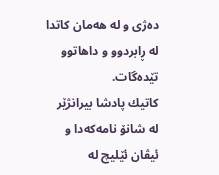دەژی و لە هەمان کاتدا لە ڕابردوو و داهاتوو تێدەگات.
کاتیك پادشا بیرانژێر لە شانۆ نامەکەدا و ئیڤان ئێلیچ لە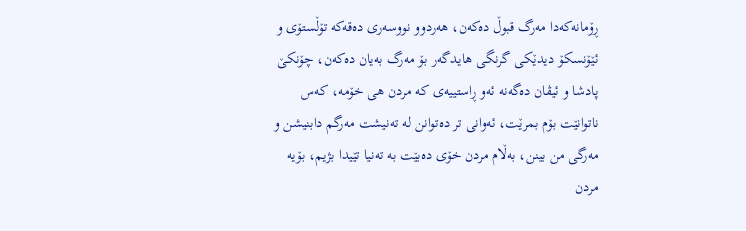ڕۆمانەکەدا مەرگ قبوڵ دەکەن، هەردوو نووسەری دەقەکە تۆڵستۆی و ئێۆنسکۆ دیدێکی گرنگی هایدگەر بۆ مەرگ بەیان دەکەن، چۆنکێ پادشا و ئیڤان دەگەنە ئەو ڕاستییەی کە مردن هی خۆمە، کەس ناتوانێت بۆم بمرێت، ئەوانی تر دەتوانن لە تەنیشت مەرگم دابنیشن و مەرگی من بینن، بەڵام مردن خۆی دەبێت بە تەنیا تێیدا بژیم، بۆیە مردن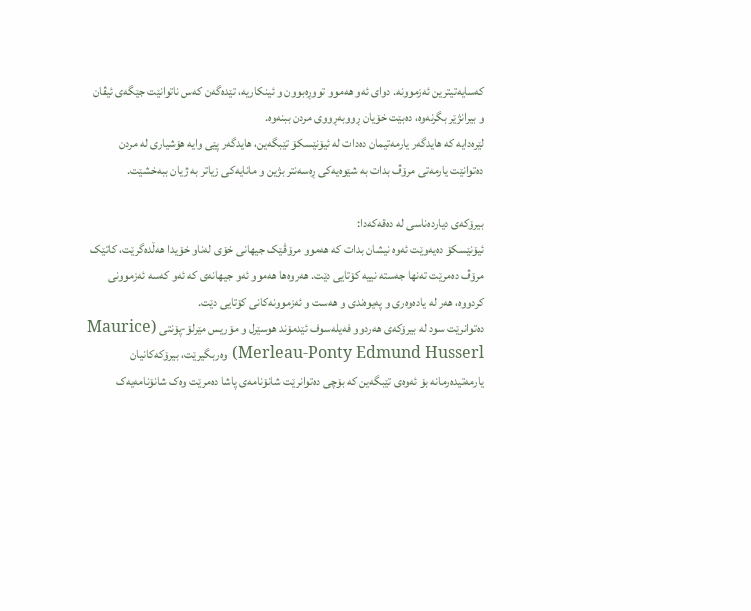کەسایەتیترین ئەزموونە. دوای ئەو هەموو تووڕەبوون و ئینکاریە، تێدەگەن کەس ناتوانێت جێگەی ئیڤان و بیرانژێر بگرنەوە، دەبێت خۆیان ڕووبەڕووی مردن ببنەوە.
لێرەدایە کە هایدگەر یارمەتیمان دەدات لە ئیۆنێسکۆ تێبگەین، هایدگەر پێی وایە هۆشیاری لە مردن دەتوانێت یارمەتی مرۆڤ بدات بە شێوەیەکی ڕەسەنتر بژین و مانایەکی زیاتر بە ژیان ببەخشێت.

بیرۆکەی دیاردەناسی لە دەقەکەدا:
ئیۆنێسکۆ دەیەوێت ئەوە نیشان بدات کە هەموو مرۆڤێک جیهانی خۆی لەناو خۆیدا هەڵدەگرێت، کاتێک مرۆڤ دەمرێت تەنها جەستە نییە کۆتایی دێت. هەروەها هەموو ئەو جیهانەی کە ئەو کەسە ئەزموونی کردووە، هەر لە یادەوەری و پەیوەندی و هەست و ئەزموونەکانی کۆتایی دێت.
دەتوانرێت سود لە بیرۆکەی هەردوو فەیلەسوف ئێدمۆند هوسێرل و مۆریس مێرلۆ-پۆنتی (Maurice Merleau-Ponty Edmund Husserl) وەربگیرێت، بیرۆکەکانیان یارمەتیدەرمانە بۆ ئەوەی تێبگەین کە بۆچی دەتوانرێت شانۆنامەی پاشا دەمرێت وەک شانۆنامەیەک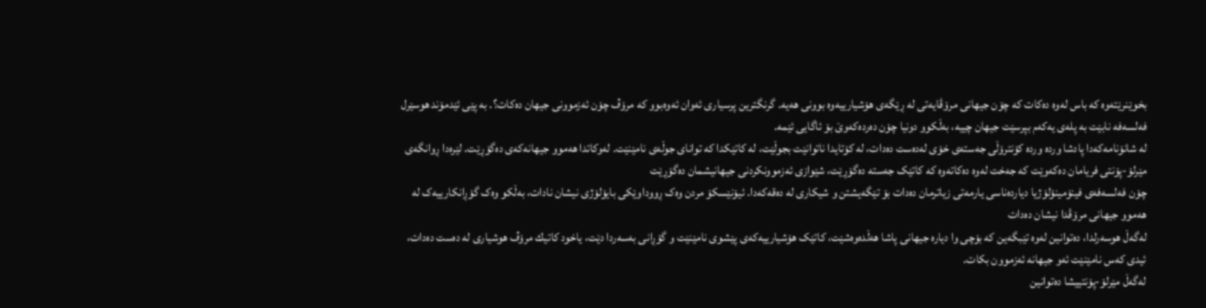بخوێنرێتەوە کە باس لەوە دەکات کە چۆن جیهانی مرۆڤایەتی لە ڕێگەی هۆشیارییەوە بوونی هەیە. گرنگترین پرسیاری ئەوان ئەوەبوو کە مرۆڤ چۆن ئەزموونی جیهان دەکات؟. بە پێی ئێدمۆند هوسێرل فەلسەفە نابێت بە پلەی یەکەم بپرسێت جیهان چییە، بەڵکوو دونیا چۆن دەردەکەوێ بۆ ئاگایی ئێمە.
لە شانۆنامەکەدا پادشا وردە وردە کۆنترۆڵی جەستەی خۆی لەدەست دەدات، لە کۆتایدا ناتوانێت بجوڵێت، لە کاتێکدا کە توانای جوڵەی نامێنێت. لەوکاتدا هەموو جیهانەکەی دەگۆڕێت. لێرەدا ڕوانگەی مێرلۆ-پۆنتی فریامان دەکەوێت کە جەخت لەوە دەکاتەوە کە کاتێک جەستە دەگۆڕێت، شێوازی ئەزموونکردنی جیهانیشمان دەگۆڕێت
چۆن فەلسەفەی فینۆمینۆلۆژیا دیاردەناسی یارمەتی زیاترمان دەدات بۆ تێگەیشتن و شیکاری لە دەقەکەدا. ئیۆنێسکۆ مردن وەک ڕووداوێکی بایۆلۆژی نیشان نادات، بەڵکو وەک گۆڕانکارییەک لە هەموو جیهانی مرۆڤدا نیشان دەدات
لەگەڵ هوسەرلدا، دەتوانین لەوە تێبگەین کە بۆچی وا دیارە جیهانی پاشا هەڵدەوەشێت، کاتێک هۆشیارییەکەی پێشوی نامێنێت و گۆڕانی بەسەردا دێت، یاخود کاتیك مرۆڤ هوشیاری لە دەست دەدات، ئیدی کەس نامێنێت ئەو جیهانە ئەزموون بکات.
لەگەڵ مێرلۆ-پۆنتییشا دەتوانین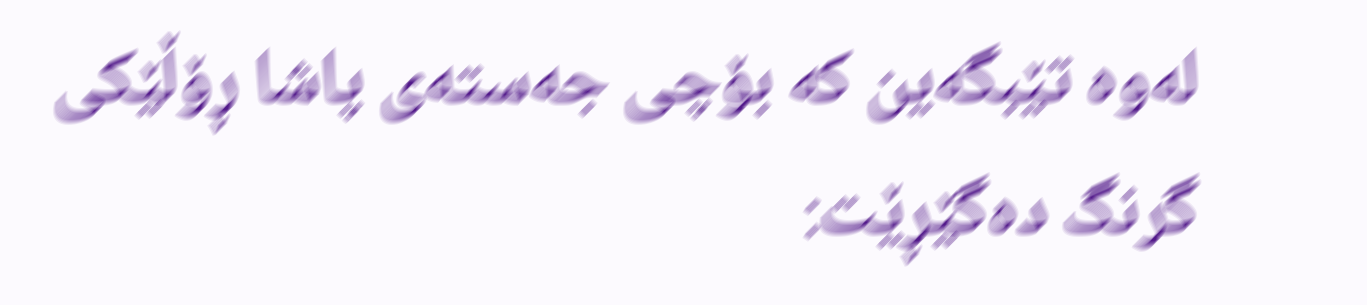لەوە تێبگەین کە بۆچی جەستەی پاشا ڕۆڵێکی گرنگ دەگێڕێت: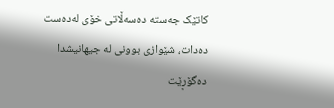کاتێک جەستە دەسەڵاتی خۆی لەدەست دەدات، شێوازی بوونی لە جیهانیشدا دەگۆڕێت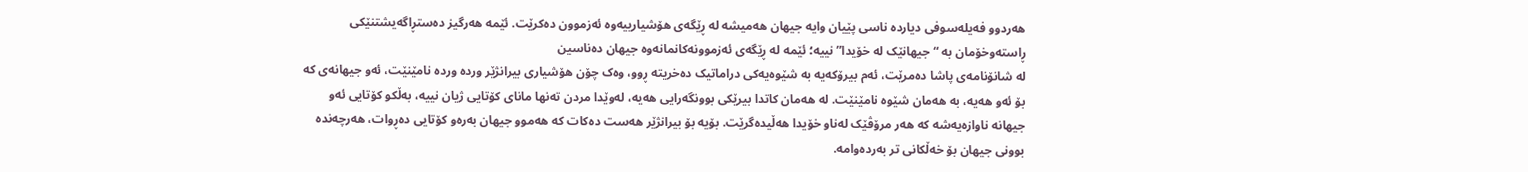هەردوو فەیلەسوفی دیاردە ناسی پێیان وایە جیهان هەمیشە لە ڕێگەی هۆشیارییەوە ئەزموون دەکرێت. ئێمە هەرگیز دەستڕاگەیشتنێکی ڕاستەوخۆمان بە “جیهانێک لە خۆیدا” نییە؛ ئێمە لە ڕێگەی ئەزموونەکانمانەوە جیهان دەناسین
لە شانۆنامەی پاشا دەمرێت، ئەم بیرۆکەیە بە شێوەیەکی دراماتیک دەخریتە ڕوو، وەک چۆن هۆشیاری بیرانژێر وردە وردە نامێنێت، ئەو جیهانەی کە بۆ ئەو هەیە، بە هەمان شێوە نامێنێت. لە هەمان کاتدا بیرێکی بوونگەرایی هەیە، لەوێدا مردن تەنها مانای کۆتایی ژیان نییە، بەڵکو کۆتایی ئەو جیهانە ناوازەیەشە کە هەر مرۆڤێک لەناو خۆیدا هەڵیدەگرێت. بۆیە بۆ بیرانژێر هەست دەکات کە هەموو جیهان بەرەو کۆتایی دەڕوات، هەرچەندە بوونی جیهان بۆ خەڵکانی تر بەردەوامە.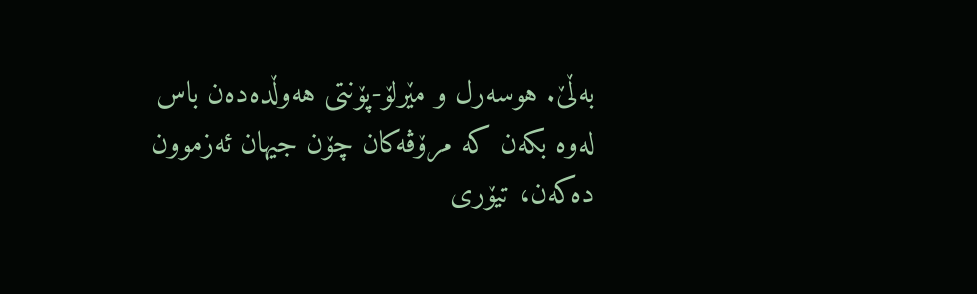بەڵێ. هوسەرل و مێرلۆ-پۆنتی هەوڵدەدەن باس لەوە بکەن کە مرۆڤەکان چۆن جیهان ئەزموون دەکەن، تیۆری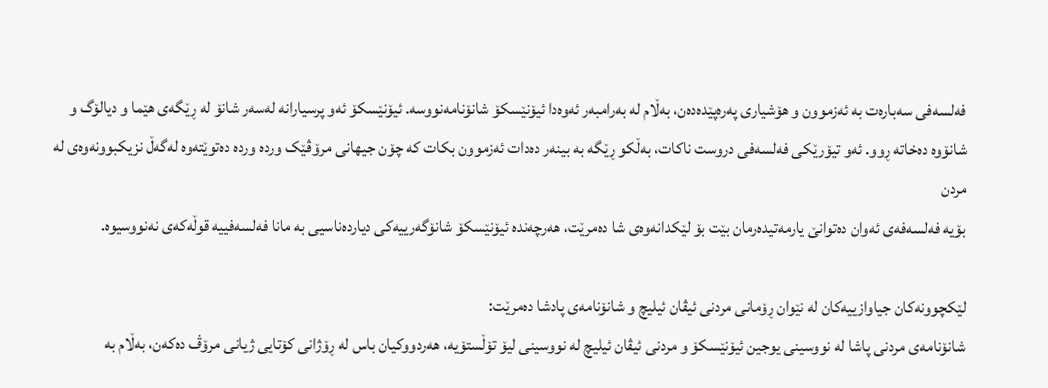فەلسەفی سەبارەت بە ئەزموون و هۆشیاری پەرەپێدەدەن، بەڵام لە بەرامبەر ئەوەدا ئیۆنێسکۆ شانۆنامەنووسە. ئیۆنێسکۆ ئەو پرسیارانە لەسەر شانۆ لە ڕێگەی هێما و دیالۆگ و شانۆوە دەخاتە ڕوو. ئەو تیۆرێکی فەلسەفی دروست ناکات، بەڵکو ڕێگە بە بینەر دەدات ئەزموون بکات کە چۆن جیهانی مرۆڤێک وردە وردە دەتوێتەوە لەگەڵ نزیکبوونەوەی لە مردن
بۆیە فەلسەفەی ئەوان دەتوانێ یارمەتیدەرمان بێت بۆ لێکدانەوەی شا دەمرێت، هەرچەندە ئیۆنێسکۆ شانۆگەرییەکی دیاردەناسیی بە مانا فەلسەفییە قوڵەکەی نەنووسیوە.

لێکچوونەکان جیاوازییەکان لە نێوان ڕۆمانی مردنی ئیڤان ئیلیچ و شانۆنامەی پادشا دەمرێت:
شانۆنامەی مردنی پاشا لە نووسینی یوجین ئیۆنێسکۆ و مردنی ئیڤان ئیلیچ لە نووسینی لیۆ تۆڵستۆیە، هەردووکیان باس لە ڕۆژانی کۆتایی ژیانی مرۆڤ دەکەن، بەڵام بە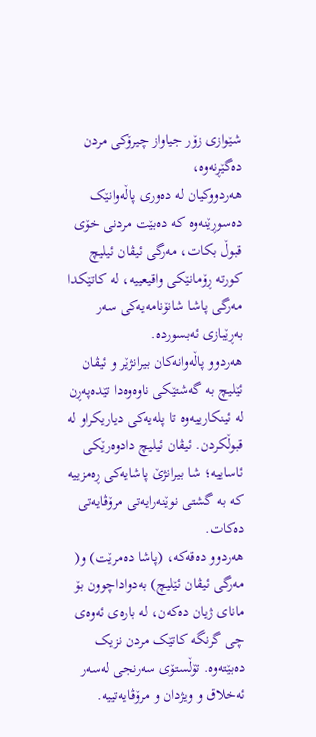شێوازی زۆر جیاواز چیرۆکی مردن دەگێڕنەوە،
هەردووکیان لە دەوری پاڵەوانێک دەسوڕێنەوە کە دەبێت مردنی خۆی قبوڵ بکات، مەرگی ئیڤان ئیلیچ کورتە ڕۆمانێکی واقیعییە، لە کاتێکدا مەرگی پاشا شانۆنامەیەکی سەر بەڕێبازی ئەبسوردە.
هەردوو پاڵەوانەکان بیرانژێر و ئیڤان ئێلیچ بە گەشتێکی ناوەوەدا تێدەپەڕن لە ئینکارییەوە تا پلەیەکی دیاریکراو لە قبوڵکردن. ئیڤان ئیلیچ دادوەرێکی ئاساییە؛ شا بیرانژێ پاشایەکی ڕەمزییە کە بە گشتی نوێنەرایەتی مرۆڤایەتی دەکات.
هەردوو دەقەکە، (پاشا دەمرێت) و( مەرگی ئیڤان ئێلیچ) بەدواداچوون بۆ مانای ژیان دەکەن، لە بارەی ئەوەی چی گرنگە کاتێک مردن نزیک دەبێتەوە. تۆڵستۆی سەرنجی لەسەر ئەخلاق و ویژدان و مرۆڤایەتییە.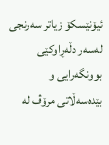ئیۆنێسکۆ زیاتر سەرنجی لەسەر دڵەڕاوکێی بوونگەرایی و بێدەسەڵاتی مرۆڤ لە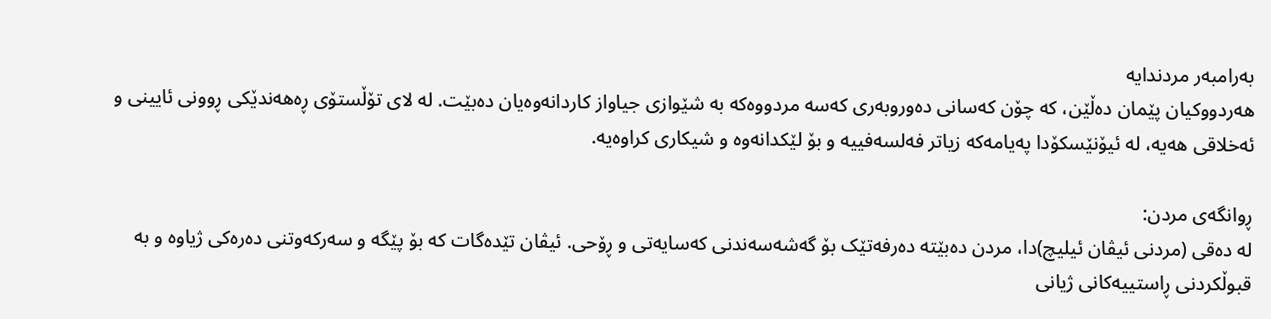بەرامبەر مردندایە
هەردووکیان پێمان دەڵێن، کە چۆن کەسانی دەوروبەری کەسە مردووەکە بە شێوازی جیاواز کاردانەوەیان دەبێت. لە لای تۆڵستۆی ڕەهەندێکی ڕوونی ئایینی و ئەخلاقی هەیە، لە ئیۆنێسکۆدا پەیامەکە زیاتر فەلسەفییە و بۆ لێکدانەوە و شیکاری کراوەیە.

ڕوانگەی مردن:
لە دەقی (مردنی ئیڤان ئیلیچ)دا، مردن دەبێتە دەرفەتێک بۆ گەشەسەندنی کەسایەتی و ڕۆحی. ئیڤان تێدەگات کە بۆ پێگە و سەرکەوتنی دەرەکی ژیاوە و بە قبوڵکردنی ڕاستییەکانی ژیانی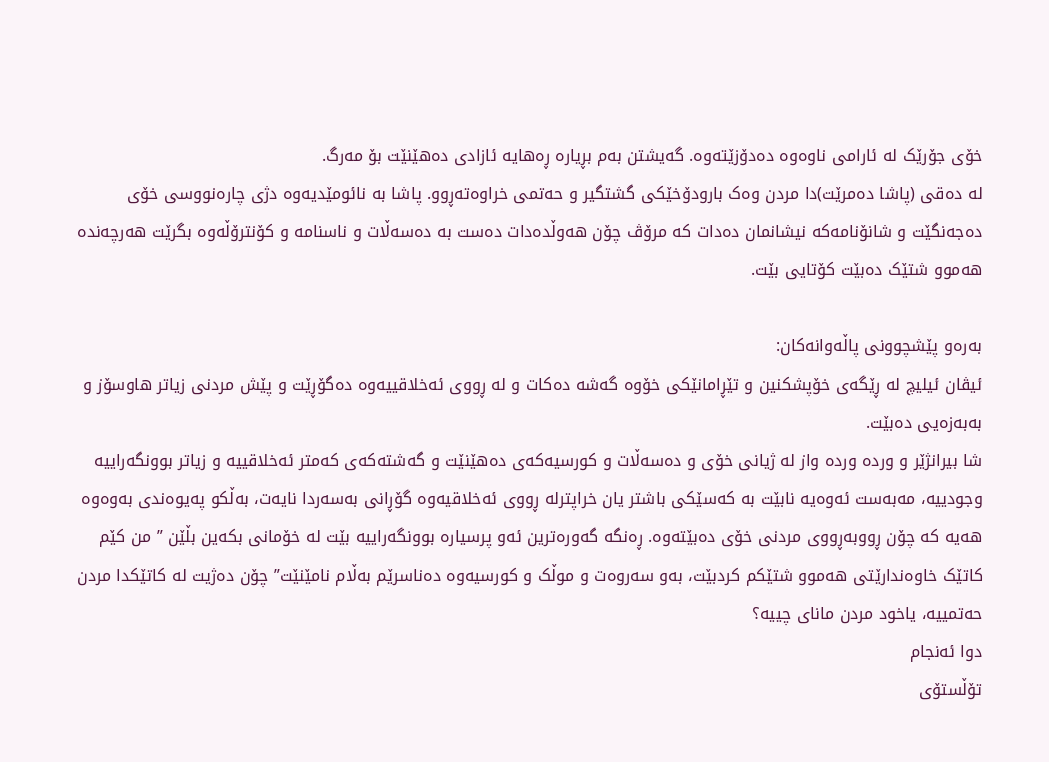خۆی جۆرێک لە ئارامی ناوەوە دەدۆزێتەوە. گەیشتن بەم بڕیارە ڕەهایە ئازادی دەهێنێت بۆ مەرگ.
لە دەقی (پاشا دەمرێت)دا مردن وەک بارودۆخێکی گشتگیر و حەتمی خراوەتەڕوو. پاشا بە نائومێدیەوە دژی چارەنووسی خۆی دەجەنگێت و شانۆنامەکە نیشانمان دەدات کە مرۆڤ چۆن هەوڵدەدات دەست بە دەسەڵات و ناسنامە و کۆنترۆڵەوە بگرێت هەرچەندە هەموو شتێک دەبێت کۆتایی بێت.

بەرەو پێشچوونی پاڵەوانەکان:
ئیڤان ئیلیچ لە ڕێگەی خۆپشکنین و تێڕامانێکی خۆوە گەشە دەکات و لە ڕووی ئەخلاقییەوە دەگۆڕێت و پێش مردنی زیاتر هاوسۆز و بەبەزەیی دەبێت.
شا بیرانژێر و وردە وردە واز لە ژیانی خۆی و دەسەڵات و کورسیەکەی دەهێنێت و گەشتەکەی کەمتر ئەخلاقییە و زیاتر بوونگەراییە وجودییە، مەبەست ئەوەیە نابێت بە کەسێکی باشتر یان خراپترلە ڕووی ئەخلاقیەوە گۆڕانی بەسەردا نایەت، بەڵکو پەیوەندی بەوەوە هەیە کە چۆن ڕووبەڕووی مردنی خۆی دەبێتەوە. ڕەنگە گەورەترین ئەو پرسیارە بوونگەراییە بێت لە خۆمانی بکەین بڵێن ” من کێم کاتێک خاوەندارێتی هەموو شتێکم کردبێت، بەو سەروەت و موڵک و کورسیەوە دەناسرێم بەڵام نامێنێت” چۆن دەژیت لە کاتێکدا مردن حەتمییە، یاخود مردن مانای چییە؟
دوا ئەنجام
تۆڵستۆی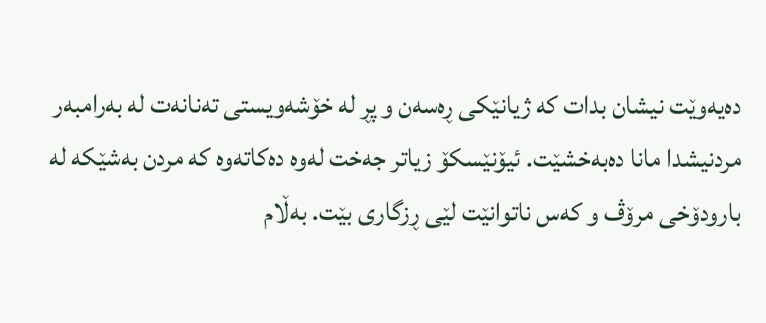دەیەوێت نیشان بدات کە ژیانێکی ڕەسەن و پڕ لە خۆشەویستی تەنانەت لە بەرامبەر مردنیشدا مانا دەبەخشێت. ئیۆنێسکۆ زیاتر جەخت لەوە دەکاتەوە کە مردن بەشێکە لە بارودۆخی مرۆڤ و کەس ناتوانێت لێی ڕزگاری بێت. بەڵام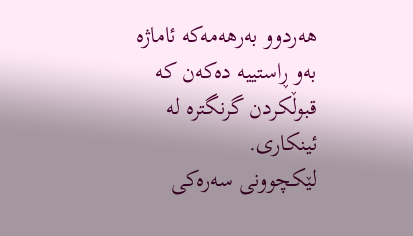هەردوو بەرهەمەکە ئاماژە بەو ڕاستییە دەکەن کە قبوڵکردن گرنگترە لە ئینکاری.
لێکچوونی سەرەکی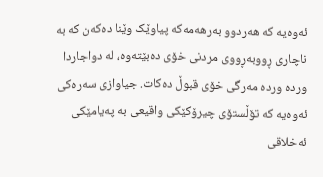ئەوەیە کە هەردوو بەرهەمەکە پیاوێک وێنا دەکەن کە بە ناچاری ڕووبەڕووی مردنی خۆی دەبێتەوە، لە دواجاردا وردە وردە مەرگی خۆی قبوڵ دەکات. جیاوازی سەرەکی ئەوەیە کە تۆڵستۆی چیرۆکێکی واقیعی بە پەیامێکی ئەخلاقی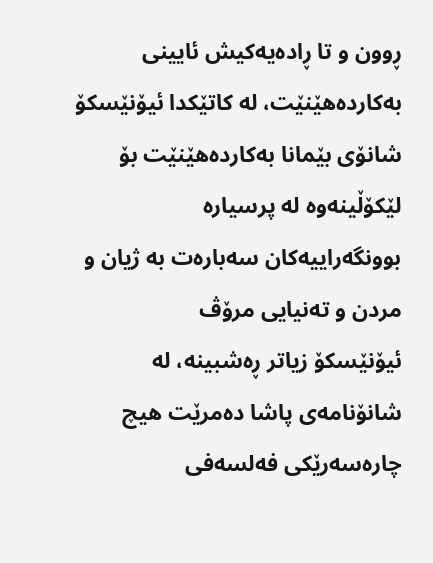ڕوون و تا ڕادەیەکیش ئایینی بەکاردەهێنێت، لە کاتێکدا ئیۆنێسکۆ شانۆی بێمانا بەکاردەهێنێت بۆ لێکۆڵینەوە لە پرسیارە بوونگەراییەکان سەبارەت بە ژیان و مردن و تەنیایی مرۆڤ
ئیۆنێسکۆ زیاتر ڕەشبینە، لە شانۆنامەی پاشا دەمرێت هیچ چارەسەرێکی فەلسەفی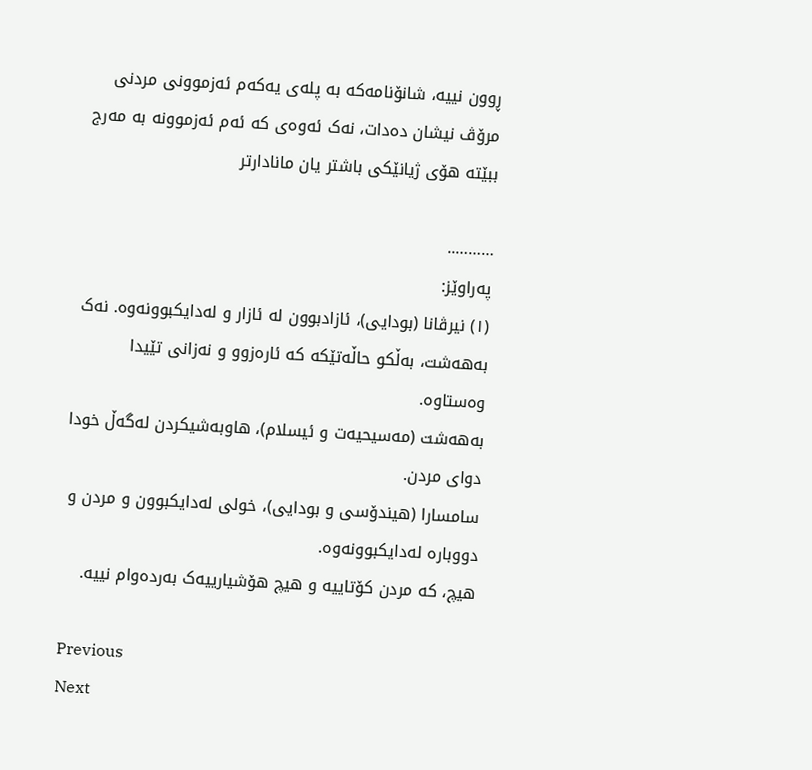ڕوون نییە، شانۆنامەکە بە پلەی یەکەم ئەزموونی مردنی مرۆڤ نیشان دەدات، نەک ئەوەی کە ئەم ئەزموونە بە مەرج ببێتە هۆی ژیانێکی باشتر یان مانادارتر

………..
پەراوێز:
(١) نیرڤانا (بودایی)، ئازادبوون لە ئازار و لەدایکبوونەوە. نەک بەهەشت، بەڵکو حاڵەتێکە کە ئارەزوو و نەزانی تێیدا وەستاوە.
بەهەشت (مەسیحیەت و ئیسلام)، هاوبەشیکردن لەگەڵ خودا دوای مردن.
سامسارا (هیندۆسی و بودایی)، خولی لەدایکبوون و مردن و دووبارە لەدایکبوونەوە.
هیچ، کە مردن کۆتاییە و هیچ هۆشیارییەک بەردەوام نییە.

Previous
Next